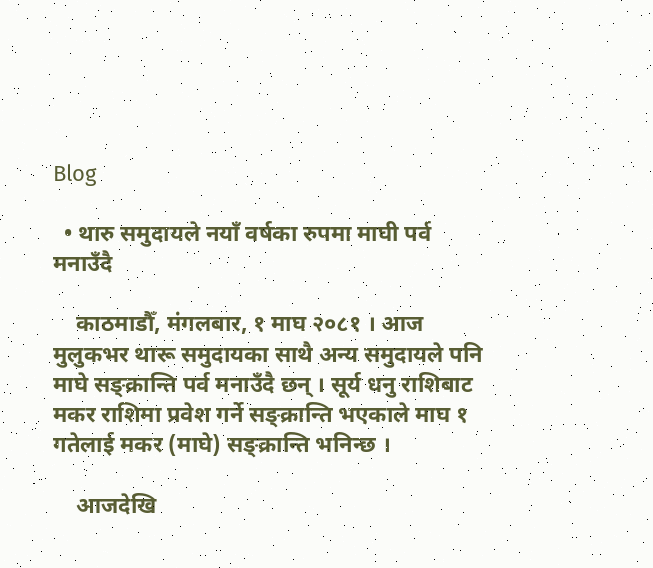Blog

  • थारु समुदायले नयाँ वर्षका रुपमा माघी पर्व मनाउँदै

    काठमाडौँ, मंगलबार, १ माघ २०८१ । आज मुलुकभर थारू समुदायका साथै अन्य समुदायले पनि माघे सङ्क्रान्ति पर्व मनाउँदै छन् । सूर्य धनु राशिबाट मकर राशिमा प्रवेश गर्ने सङ्क्रान्ति भएकाले माघ १ गतेलाई मकर (माघे) सङ्क्रान्ति भनिन्छ ।

    आजदेखि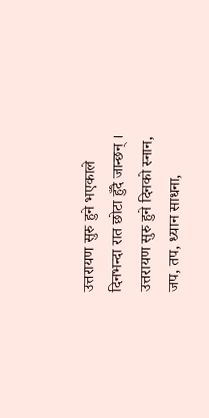उत्तरायण सुरु हुने भएकाले दिनभन्दा रात छोटा हुँदै जान्छन् । उत्तरायण सुरु हुने दिनको स्नान, जप, तप, ध्यान साधना,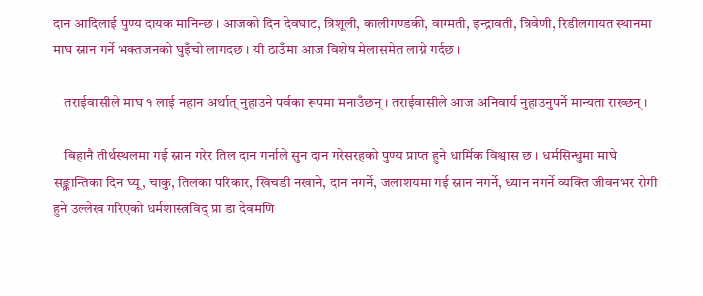दान आदिलाई पुण्य दायक मानिन्छ । आजको दिन देवघाट, त्रिशूली, कालीगण्डकी, वाग्मती, इन्द्रावती, त्रिवेणी, रिडीलगायत स्थानमा माघ स्नान गर्ने भक्तजनको घुइँचो लागदछ । यी ठाउँमा आज विशेष मेलासमेत लाग्ने गर्दछ ।

    तराईवासीले माघ १ लाई नहान अर्थात् नुहाउने पर्वका रूपमा मनाउँछन् । तराईवासीले आज अनिवार्य नुहाउनुपर्ने मान्यता राख्छन् ।

    बिहानै तीर्थस्थलमा गई स्नान गरेर तिल दान गर्नाले सुन दान गरेसरहको पुण्य प्राप्त हुने धार्मिक विश्वास छ । धर्मसिन्धुमा माघे सङ्क्रान्तिका दिन घ्यू, चाकु, तिलका परिकार, खिचडी नखाने, दान नगर्ने, जलाशयमा गई स्नान नगर्ने, ध्यान नगर्ने व्यक्ति जीवनभर रोगी हुने उल्लेख गरिएको धर्मशास्त्रविद् प्रा डा देवमणि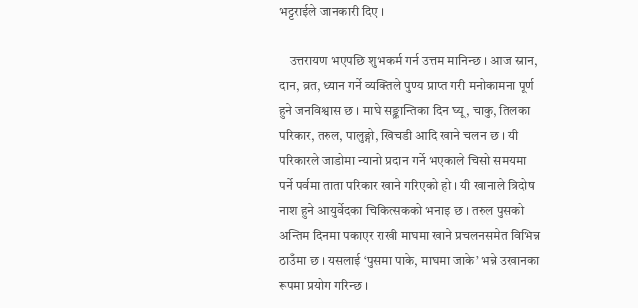भट्टराईले जानकारी दिए ।

    उत्तरायण भएपछि शुभकर्म गर्न उत्तम मानिन्छ । आज स्नान, दान, व्रत, ध्यान गर्ने व्यक्तिले पुण्य प्राप्त गरी मनोकामना पूर्ण हुने जनविश्वास छ । माघे सङ्क्रान्तिका दिन घ्यू, चाकु, तिलका परिकार, तरुल, पालुङ्गो, खिचडी आदि खाने चलन छ । यी परिकारले जाडोमा न्यानो प्रदान गर्ने भएकाले चिसो समयमा पर्ने पर्वमा ताता परिकार खाने गरिएको हो । यी खानाले त्रिदोष नाश हुने आयुर्वेदका चिकित्सकको भनाइ छ । तरुल पुसको अन्तिम दिनमा पकाएर राखी माघमा खाने प्रचलनसमेत विभिन्न ठाउँमा छ । यसलाई ‘पुसमा पाके, माघमा जाके’ भन्ने उखानका रूपमा प्रयोग गरिन्छ ।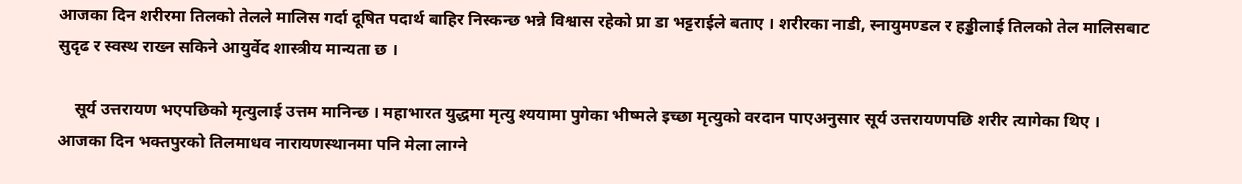आजका दिन शरीरमा तिलको तेलले मालिस गर्दा दूषित पदार्थ बाहिर निस्कन्छ भन्ने विश्वास रहेको प्रा डा भट्टराईले बताए । शरीरका नाडी, स्नायुमण्डल र हड्डीलाई तिलको तेल मालिसबाट सुदृढ र स्वस्थ राख्न सकिने आयुर्वेद शास्त्रीय मान्यता छ ।

    सूर्य उत्तरायण भएपछिको मृत्युलाई उत्तम मानिन्छ । महाभारत युद्धमा मृत्यु श्ययामा पुगेका भीष्मले इच्छा मृत्युको वरदान पाएअनुसार सूर्य उत्तरायणपछि शरीर त्यागेका थिए । आजका दिन भक्तपुरको तिलमाधव नारायणस्थानमा पनि मेला लाग्ने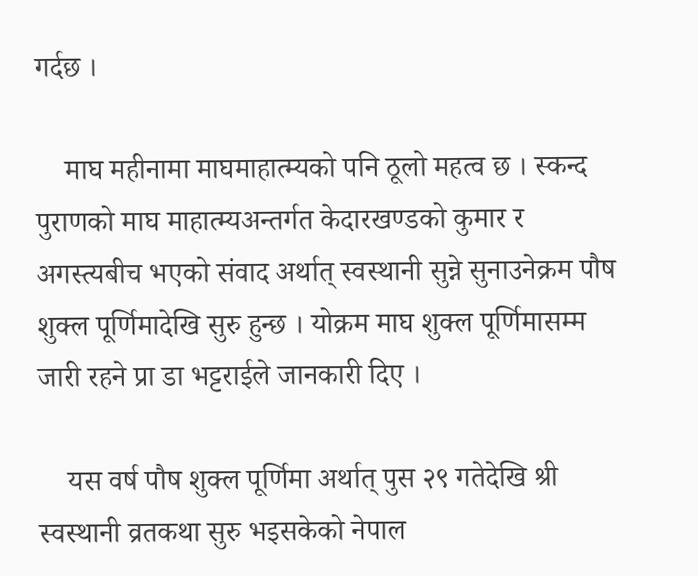गर्दछ ।

    माघ महीनामा माघमाहात्म्यको पनि ठूलो महत्व छ । स्कन्द पुराणको माघ माहात्म्यअन्तर्गत केदारखण्डको कुमार र अगस्त्यबीच भएको संवाद अर्थात् स्वस्थानी सुन्ने सुनाउनेक्रम पौष शुक्ल पूर्णिमादेखि सुरु हुन्छ । योक्रम माघ शुक्ल पूर्णिमासम्म जारी रहने प्रा डा भट्टराईले जानकारी दिए ।

    यस वर्ष पौष शुक्ल पूर्णिमा अर्थात् पुस २९ गतेदेखि श्री स्वस्थानी व्रतकथा सुरु भइसकेको नेपाल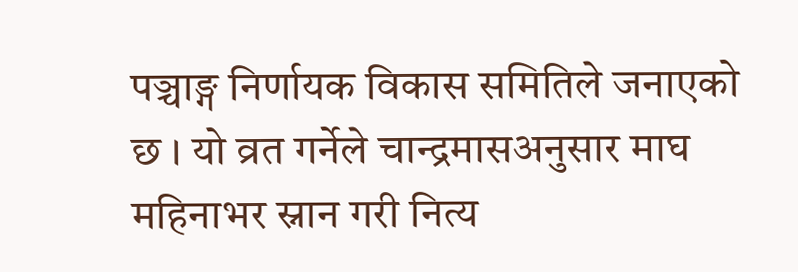पञ्चाङ्ग निर्णायक विकास समितिले जनाएको छ । यो व्रत गर्नेले चान्द्रमासअनुसार माघ महिनाभर स्नान गरी नित्य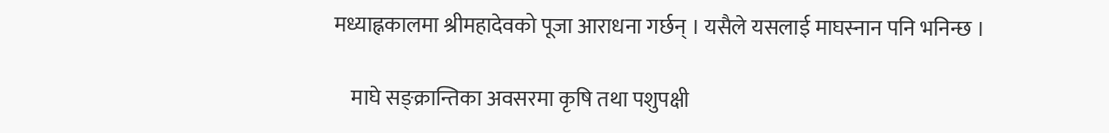मध्याह्नकालमा श्रीमहादेवको पूजा आराधना गर्छन् । यसैले यसलाई माघस्नान पनि भनिन्छ ।

    माघे सङ्क्रान्तिका अवसरमा कृषि तथा पशुपक्षी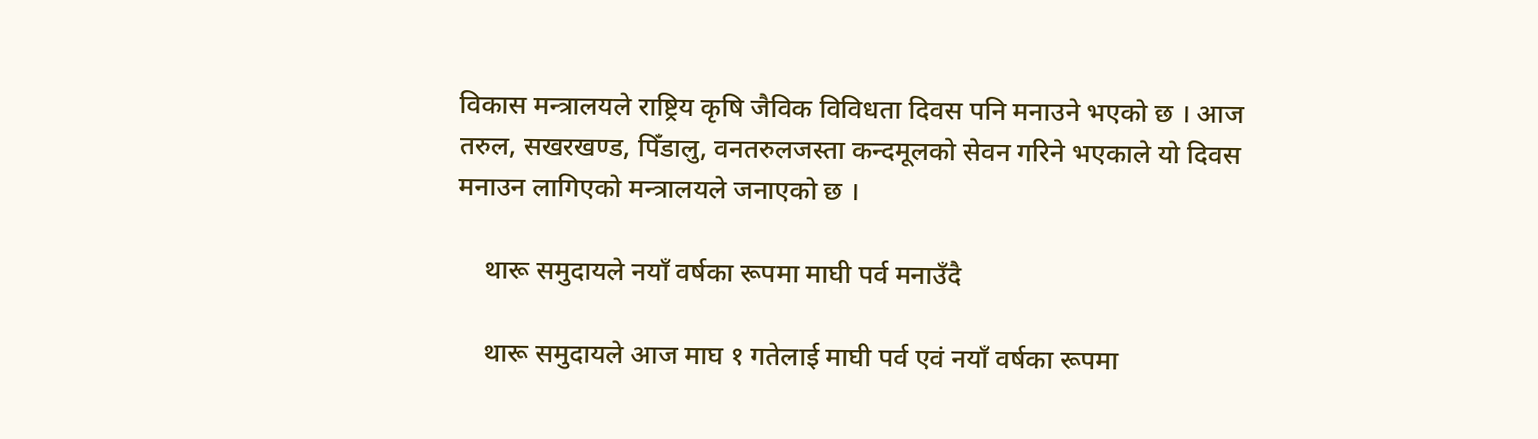विकास मन्त्रालयले राष्ट्रिय कृषि जैविक विविधता दिवस पनि मनाउने भएको छ । आज तरुल, सखरखण्ड, पिँडालु, वनतरुलजस्ता कन्दमूलको सेवन गरिने भएकाले यो दिवस मनाउन लागिएको मन्त्रालयले जनाएको छ ।

    थारू समुदायले नयाँ वर्षका रूपमा माघी पर्व मनाउँदै

    थारू समुदायले आज माघ १ गतेलाई माघी पर्व एवं नयाँ वर्षका रूपमा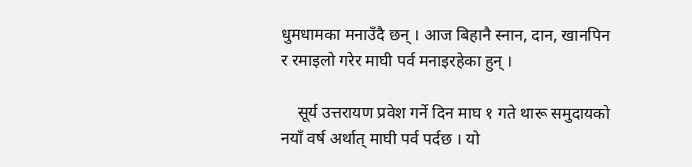धुमधामका मनाउँदै छन् । आज बिहानै स्नान, दान, खानपिन र रमाइलो गरेर माघी पर्व मनाइरहेका हुन् ।

    सूर्य उत्तरायण प्रवेश गर्ने दिन माघ १ गते थारू समुदायको नयाँ वर्ष अर्थात् माघी पर्व पर्दछ । यो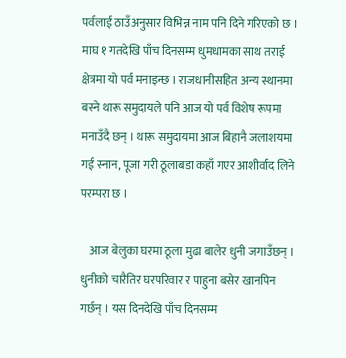पर्वलाई ठाउँअनुसार विभिन्न नाम पनि दिने गरिएको छ । माघ १ गतदेखि पाँच दिनसम्म धुमधामका साथ तराई क्षेत्रमा यो पर्व मनाइन्छ । राजधानीसहित अन्य स्थानमा बस्ने थारू समुदायले पनि आज यो पर्व विशेष रूपमा मनाउँदै छन् । थारू समुदायमा आज बिहानै जलाशयमा गई स्नान, पूजा गरी ठूलाबडा कहाँ गएर आशीर्वाद लिने परम्परा छ ।

    आज बेलुका घरमा ठूला मुढा बालेर धुनी जगाउँछन् । धुनीको चारैतिर घरपरिवार र पाहुना बसेर खानपिन गर्छन् । यस दिनदेखि पाँच दिनसम्म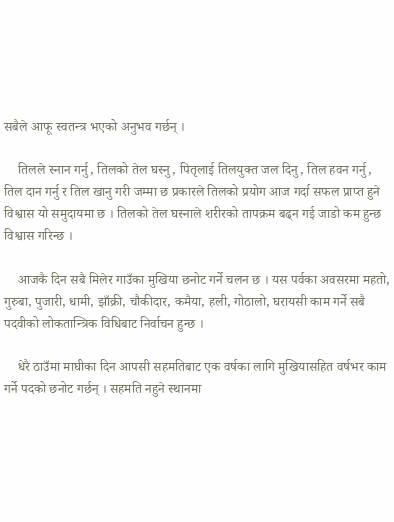सबैले आफू स्वतन्त्र भएको अनुभव गर्छन् ।

    तिलले स्नान गर्नु, तिलको तेल घस्नु, पितृलाई तिलयुक्त जल दिनु, तिल हवन गर्नु, तिल दान गर्नु र तिल खानु गरी जम्मा छ प्रकारले तिलको प्रयोग आज गर्दा सफल प्राप्त हुने विश्वास यो समुदायमा छ । तिलको तेल घस्नाले शरीरको तापक्रम बढ्न गई जाडो कम हुन्छ विश्वास गरिन्छ ।

    आजकै दिन सबै मिलेर गाउँका मुखिया छनोट गर्ने चलन छ । यस पर्वका अवसरमा महतो, गुरुबा, पुजारी, धामी, झाँक्री, चौकीदार, कमैया, हली, गोठालो, घरायसी काम गर्ने सबै पदवीको लोकतान्त्रिक विधिबाट निर्वाचन हुन्छ ।

    धेरै ठाउँमा माघीका दिन आपसी सहमतिबाट एक वर्षका लागि मुखियासहित वर्षभर काम गर्ने पदको छनोट गर्छन् । सहमति नहुने स्थानमा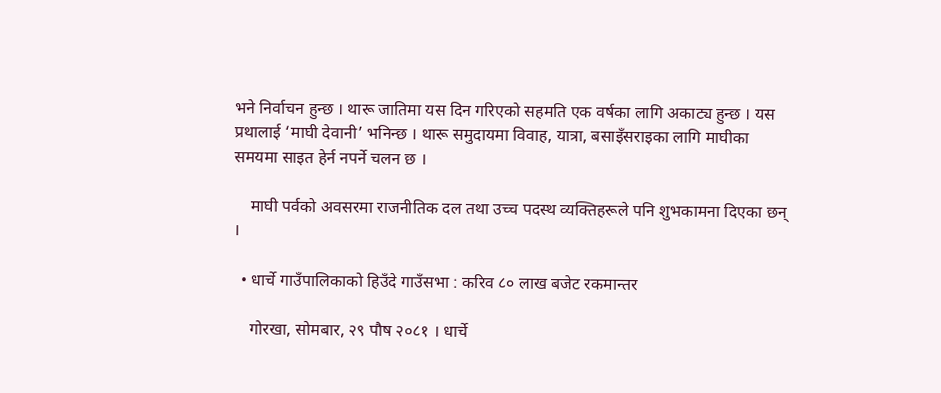भने निर्वाचन हुन्छ । थारू जातिमा यस दिन गरिएको सहमति एक वर्षका लागि अकाट्य हुन्छ । यस प्रथालाई ‘माघी देवानी’ भनिन्छ । थारू समुदायमा विवाह, यात्रा, बसाइँसराइका लागि माघीका समयमा साइत हेर्न नपर्ने चलन छ ।

    माघी पर्वको अवसरमा राजनीतिक दल तथा उच्च पदस्थ व्यक्तिहरूले पनि शुभकामना दिएका छन् ।

  • धार्चे गाउँपालिकाको हिउँदे गाउँसभा : करिव ८० लाख बजेट रकमान्तर

    गोरखा, सोमबार, २९ पौष २०८१ । धार्चे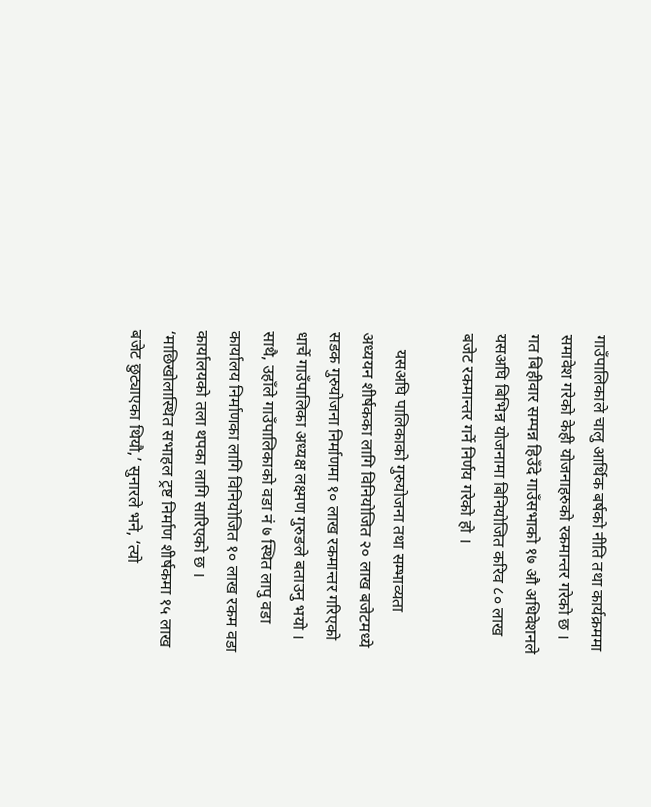गाउँपालिकाले चालु आर्थिक बर्षको नीति तथा कार्यक्रममा समावेश गरेको केही योजनाहरुको रकमान्तर गरेको छ । गत बिहीवार सम्पन्न हिउँदे गाउँसभाको १७ औ अधिवेशनले यसअघि बिभिन्न योजनामा बिनियोजित करिव ८० लाख बजेट रकमान्तर गर्ने निर्णय गरेको हो ।

    यसअघि पालिकाको गुरुयोजना तथा सम्भाव्यता अध्ययन शीर्षकका लागि विनियोजित २० लाख बजेटमध्ये सडक गुरुयोजना निर्माणमा १० लाख रकमान्तर गरिएको धार्चे गाउँपालिका अध्यक्ष लक्ष्मण गुरुङले बताउनु भयो । साथै, उहाँले गाउँपालिकाको वडा नं ७ स्थित लापु वडा कार्यालय निर्माणका लागि विनियोजित १० लाख रकम वडा कार्यालयको तला थपका लागि सारिएको छ । ‘माछिखोलास्थित सभाहल ट्रष्ट निर्माण शीर्षकमा १५ लाख बजेट छुट्याएका थियौ,’ सुनारले भने, ‘त्यो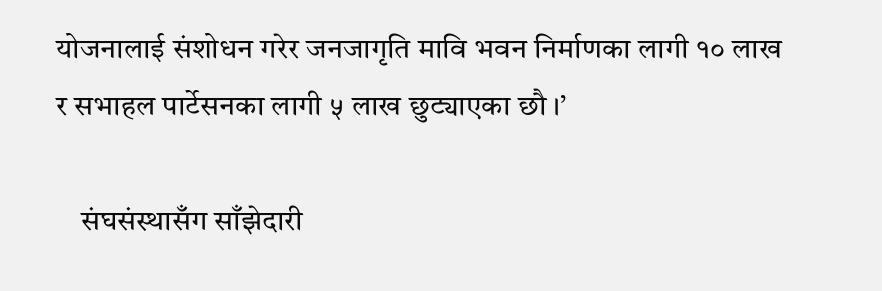योजनालाई संशोधन गरेर जनजागृति मावि भवन निर्माणका लागी १० लाख र सभाहल पार्टेसनका लागी ५ लाख छुट्याएका छौ ।’

    संघसंस्थासँग साँझेदारी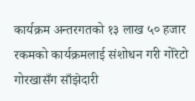कार्यक्रम अन्तरगतको १३ लाख ५० हजार रकमको कार्यक्रमलाई संशोधन गरी गोरेटो गोरखासँग साँझेदारी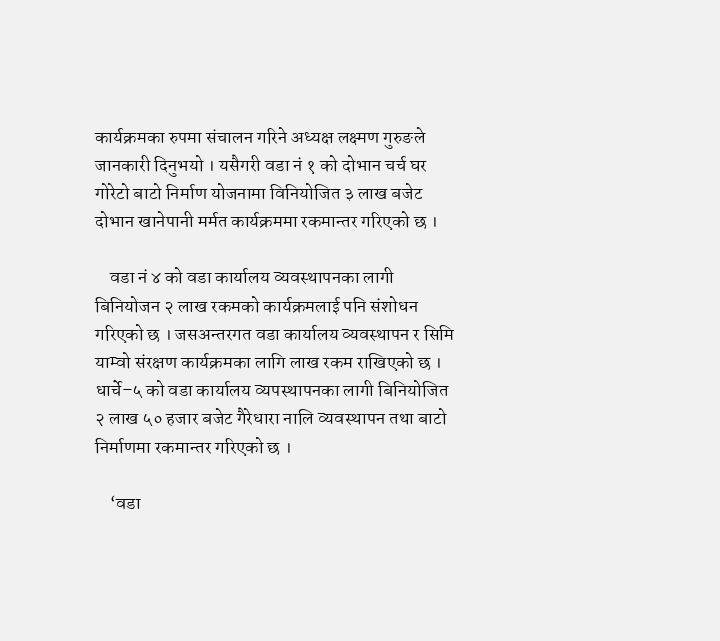कार्यक्रमका रुपमा संचालन गरिने अध्यक्ष लक्ष्मण गुरुङले जानकारी दिनुभयो । यसैगरी वडा नं १ को दोभान चर्च घर गोरेटो बाटो निर्माण योजनामा विनियोजित ३ लाख बजेट दोभान खानेपानी मर्मत कार्यक्रममा रकमान्तर गरिएको छ ।

    वडा नं ४ को वडा कार्यालय व्यवस्थापनका लागी बिनियोजन २ लाख रकमको कार्यक्रमलाई पनि संशोधन गरिएको छ । जसअन्तरगत वडा कार्यालय व्यवस्थापन र सिमि याम्वो संरक्षण कार्यक्रमका लागि लाख रकम राखिएको छ । धार्चे–५ को वडा कार्यालय व्यपस्थापनका लागी बिनियोजित २ लाख ५० हजार बजेट गैरेधारा नालि व्यवस्थापन तथा बाटो निर्माणमा रकमान्तर गरिएको छ ।

    ‘वडा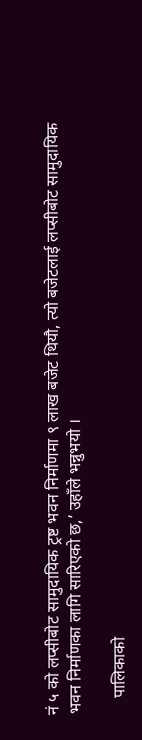नं ५ को लप्सीबोट सामुदायिक ट्रष्ट भवन निर्माणमा ९ लाख बजेट थियौ, त्यो बजेटलाई लप्सीबोट सामुदायिक भवन निर्माणका लागि सारिएको छ,’ उहाँले भन्नुभयो ।

    पालिकाको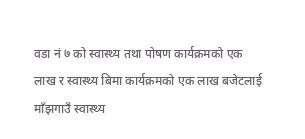वडा नं ७ को स्वास्थ्य तथा पोषण कार्यक्रमको एक लाख र स्वास्थ्य बिमा कार्यक्रमको एक लाख बजेटलाई माँझगाउँ स्वास्थ्य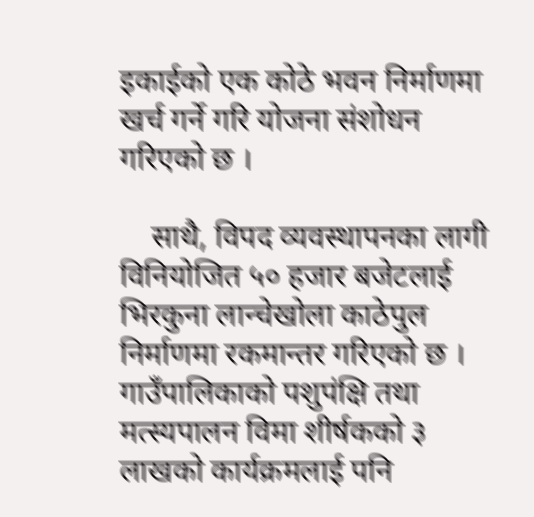इकाईको एक कोठे भवन निर्माणमा खर्च गर्ने गरि योजना संशोधन गरिएको छ ।

    साथै, विपद व्यवस्थापनका लागी विनियोजित ५० हजार बजेटलाई भिरकुना लान्चेखोला काठेपुल निर्माणमा रकमान्तर गरिएको छ । गाउँपालिकाको पशुपंक्षि तथा मत्स्यपालन विमा शीर्षकको ३ लाखको कार्यक्रमलाई पनि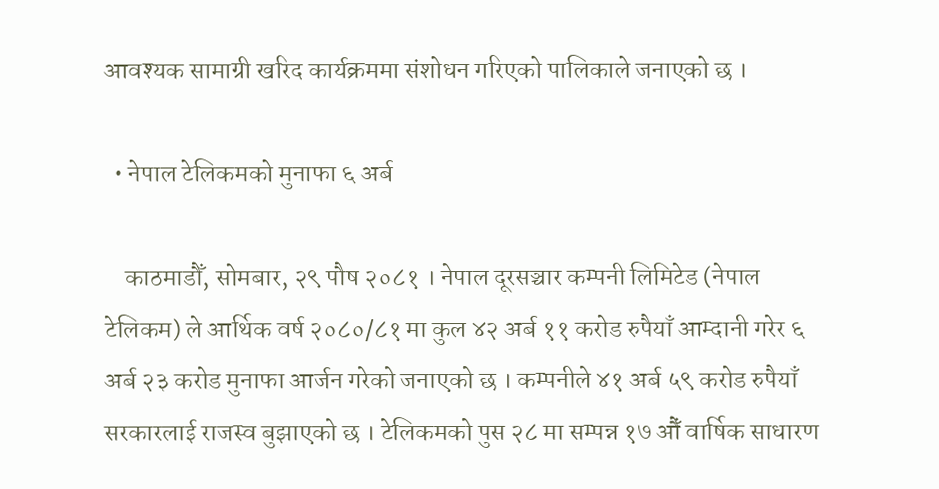आवश्यक सामाग्री खरिद कार्यक्रममा संशोधन गरिएको पालिकाले जनाएको छ ।

  • नेपाल टेलिकमको मुनाफा ६ अर्ब

    काठमाडौँ, सोमबार, २९ पौष २०८१ । नेपाल दूरसञ्चार कम्पनी लिमिटेड (नेपाल टेलिकम) ले आर्थिक वर्ष २०८०/८१ मा कुल ४२ अर्ब ११ करोड रुपैयाँ आम्दानी गरेर ६ अर्ब २३ करोड मुनाफा आर्जन गरेको जनाएको छ । कम्पनीले ४१ अर्ब ५९ करोड रुपैयाँ सरकारलाई राजस्व बुझाएको छ । टेलिकमको पुस २८ मा सम्पन्न १७ औँ वार्षिक साधारण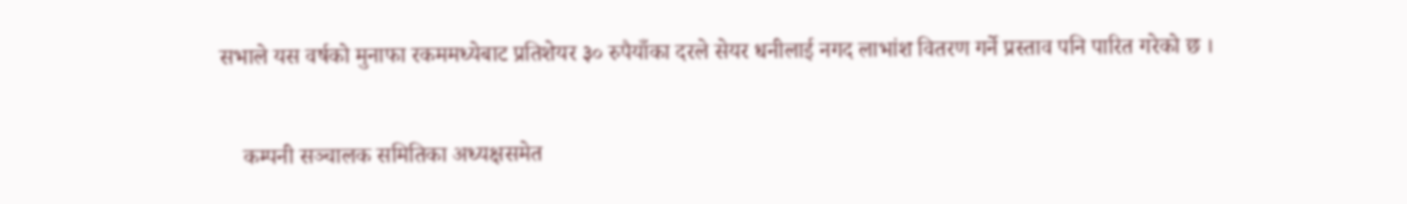सभाले यस वर्षको मुनाफा रकममध्येबाट प्रतिशेयर ३० रुपैयाँका दरले सेयर धनीलाई नगद लाभांश वितरण गर्ने प्रस्ताव पनि पारित गरेको छ ।

    कम्पनी सञ्चालक समितिका अध्यक्षसमेत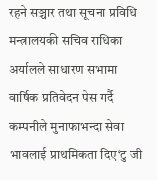रहने सञ्चार तथा सूचना प्रविधि मन्त्रालयकी सचिव राधिका अर्यालले साधारण सभामा वार्षिक प्रतिवेदन पेस गर्दै कम्पनीले मुनाफाभन्दा सेवा भावलाई प्राथमिकता दिए‘टु जी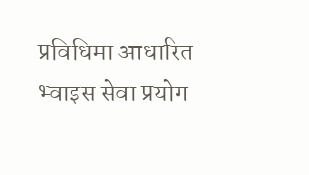प्रविधिमा आधारित भ्वाइस सेवा प्रयोग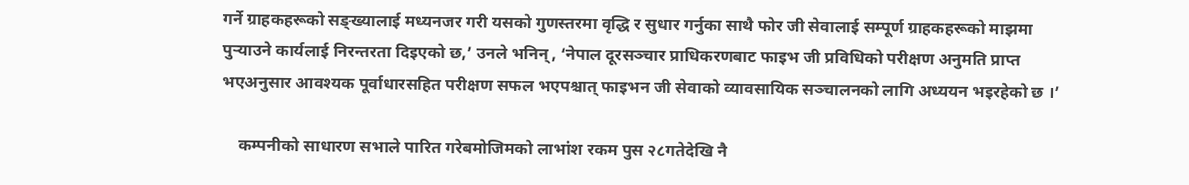गर्ने ग्राहकहरूको सङ्ख्यालाई मध्यनजर गरी यसको गुणस्तरमा वृद्धि र सुधार गर्नुका साथै फोर जी सेवालाई सम्पूर्ण ग्राहकहरूको माझमा पुर्‍याउने कार्यलाई निरन्तरता दिइएको छ,’ उनले भनिन्, ‘नेपाल दूरसञ्चार प्राधिकरणबाट फाइभ जी प्रविधिको परीक्षण अनुमति प्राप्त भएअनुसार आवश्यक पूर्वाधारसहित परीक्षण सफल भएपश्चात् फाइभन जी सेवाको व्यावसायिक सञ्चालनको लागि अध्ययन भइरहेको छ ।’

    कम्पनीको साधारण सभाले पारित गरेबमोजिमको लाभांश रकम पुस २८गतेदेखि नै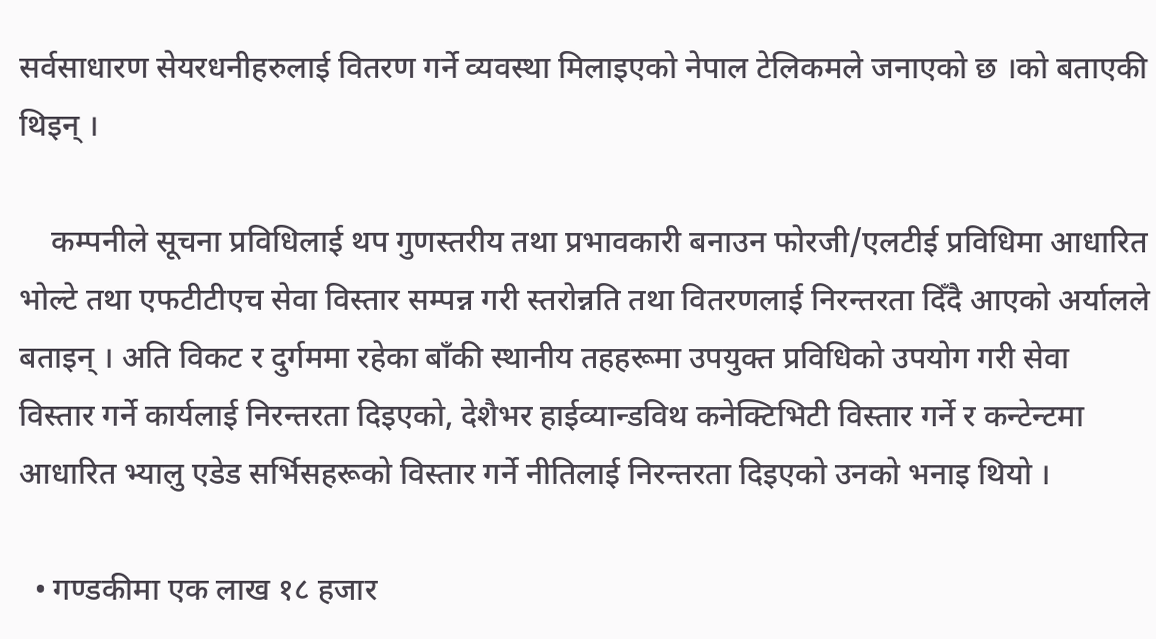सर्वसाधारण सेयरधनीहरुलाई वितरण गर्ने व्यवस्था मिलाइएको नेपाल टेलिकमले जनाएको छ ।को बताएकी थिइन् ।

    कम्पनीले सूचना प्रविधिलाई थप गुणस्तरीय तथा प्रभावकारी बनाउन फोरजी/एलटीई प्रविधिमा आधारित भोल्टे तथा एफटीटीएच सेवा विस्तार सम्पन्न गरी स्तरोन्नति तथा वितरणलाई निरन्तरता दिँदै आएको अर्यालले बताइन् । अति विकट र दुर्गममा रहेका बाँकी स्थानीय तहहरूमा उपयुक्त प्रविधिको उपयोग गरी सेवा विस्तार गर्ने कार्यलाई निरन्तरता दिइएको, देशैभर हाईव्यान्डविथ कनेक्टिभिटी विस्तार गर्ने र कन्टेन्टमा आधारित भ्यालु एडेड सर्भिसहरूको विस्तार गर्ने नीतिलाई निरन्तरता दिइएको उनको भनाइ थियो ।

  • गण्डकीमा एक लाख १८ हजार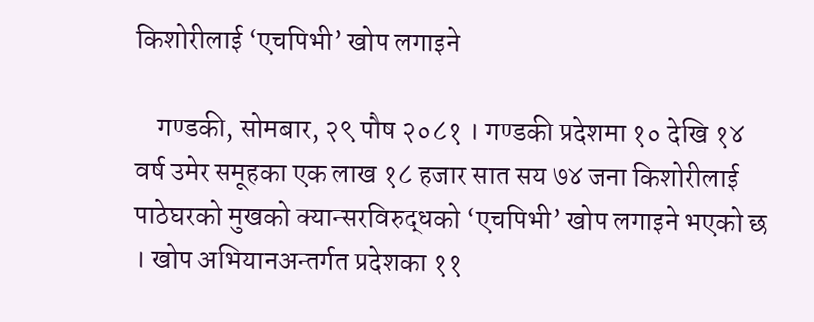किशोरीलाई ‘एचपिभी’ खोप लगाइने

    गण्डकी, सोमबार, २९ पौष २०८१ । गण्डकी प्रदेशमा १० देखि १४ वर्ष उमेर समूहका एक लाख १८ हजार सात सय ७४ जना किशोरीलाई पाठेघरको मुखको क्यान्सरविरुद्धको ‘एचपिभी’ खोप लगाइने भएको छ । खोप अभियानअन्तर्गत प्रदेशका ११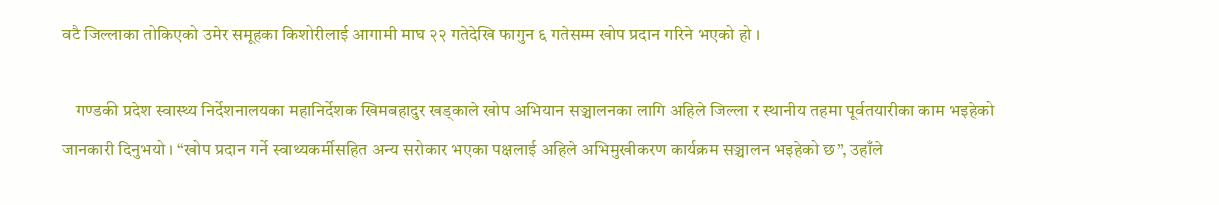वटै जिल्लाका तोकिएको उमेर समूहका किशोरीलाई आगामी माघ २२ गतेदेखि फागुन ६ गतेसम्म खोप प्रदान गरिने भएको हो ।

    गण्डकी प्रदेश स्वास्थ्य निर्देशनालयका महानिर्देशक खिमबहादुर खड्काले खोप अभियान सञ्चालनका लागि अहिले जिल्ला र स्थानीय तहमा पूर्वतयारीका काम भइहेको जानकारी दिनुभयो । “खोप प्रदान गर्ने स्वाथ्यकर्मीसहित अन्य सरोकार भएका पक्षलाई अहिले अभिमुखीकरण कार्यक्रम सञ्चालन भइहेको छ”, उहाँले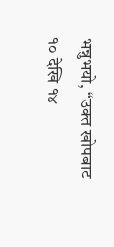भन्नुभयो, “उक्त खोपबाट १० देखि १४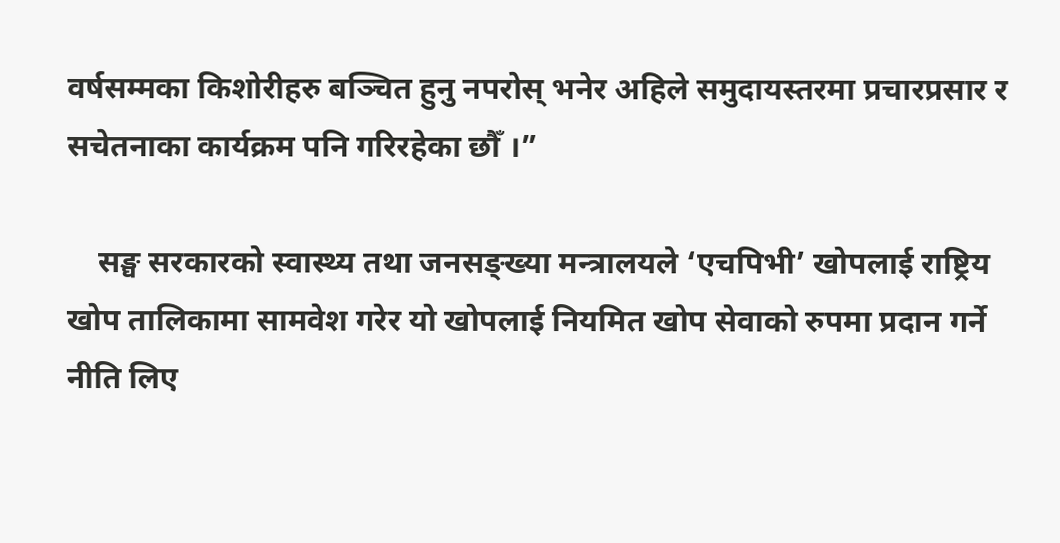वर्षसम्मका किशोरीहरु बञ्चित हुनु नपरोस् भनेर अहिले समुदायस्तरमा प्रचारप्रसार र सचेतनाका कार्यक्रम पनि गरिरहेका छौँ ।”

    सङ्घ सरकारको स्वास्थ्य तथा जनसङ्ख्या मन्त्रालयले ‘एचपिभी’ खोपलाई राष्ट्रिय खोप तालिकामा सामवेश गरेर यो खोपलाई नियमित खोप सेवाको रुपमा प्रदान गर्ने नीति लिए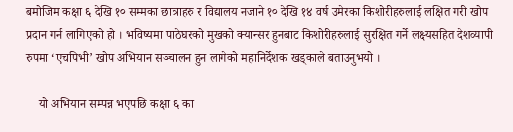बमोजिम कक्षा ६ देखि १० सम्मका छात्राहरु र विद्यालय नजाने १० देखि १४ वर्ष उमेरका किशोरीहरुलाई लक्षित गरी खोप प्रदान गर्न लागिएको हो । भविष्यमा पाठेघरको मुखको क्यान्सर हुनबाट किशोरीहरुलाई सुरक्षित गर्ने लक्ष्यसहित देशव्यापी रुपमा ‘एचपिभी’ खोप अभियान सञ्चालन हुन लागेको महानिर्देशक खड्काले बताउनुभयो ।

    यो अभियान सम्पन्न भएपछि कक्षा ६ का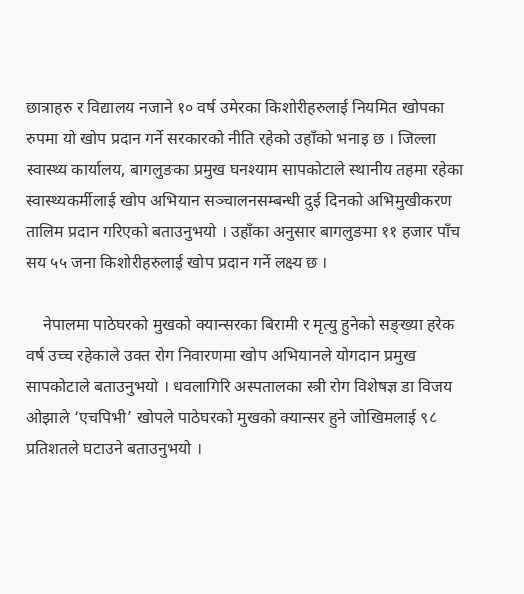छात्राहरु र विद्यालय नजाने १० वर्ष उमेरका किशोरीहरुलाई नियमित खोपका रुपमा यो खोप प्रदान गर्ने सरकारको नीति रहेको उहाँको भनाइ छ । जिल्ला स्वास्थ्य कार्यालय, बागलुङका प्रमुख घनश्याम सापकोटाले स्थानीय तहमा रहेका स्वास्थ्यकर्मीलाई खोप अभियान सञ्चालनसम्बन्धी दुई दिनको अभिमुखीकरण तालिम प्रदान गरिएको बताउनुभयो । उहाँका अनुसार बागलुङमा ११ हजार पाँच सय ५५ जना किशोरीहरुलाई खोप प्रदान गर्ने लक्ष्य छ ।

    नेपालमा पाठेघरको मुखको क्यान्सरका बिरामी र मृत्यु हुनेको सङ्ख्या हरेक वर्ष उच्च रहेकाले उक्त रोग निवारणमा खोप अभियानले योगदान प्रमुख सापकोटाले बताउनुभयो । धवलागिरि अस्पतालका स्त्री रोग विशेषज्ञ डा विजय ओझाले ‘एचपिभी’ खोपले पाठेघरको मुखको क्यान्सर हुने जोखिमलाई ९८ प्रतिशतले घटाउने बताउनुभयो ।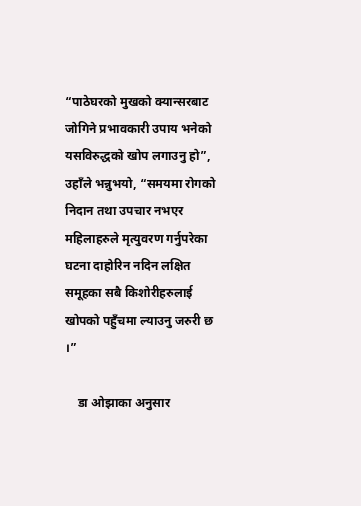“पाठेघरको मुखको क्यान्सरबाट जोगिने प्रभावकारी उपाय भनेको यसविरुद्धको खोप लगाउनु हो”, उहाँले भन्नुभयो, “समयमा रोगको निदान तथा उपचार नभएर महिलाहरुले मृत्युवरण गर्नुपरेका घटना दाहोरिन नदिन लक्षित समूहका सबै किशोरीहरुलाई खोपको पहुँचमा ल्याउनु जरुरी छ ।”

    डा ओझाका अनुसार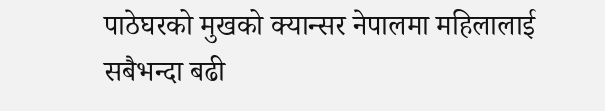पाठेघरको मुखको क्यान्सर नेपालमा महिलालाई सबैभन्दा बढी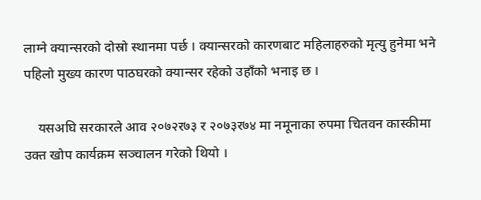लाग्ने क्यान्सरको दोस्रो स्थानमा पर्छ । क्यान्सरको कारणबाट महिलाहरुको मृत्यु हुनेमा भने पहिलो मुख्य कारण पाठघरको क्यान्सर रहेको उहाँको भनाइ छ ।

    यसअघि सरकारले आव २०७२र७३ र २०७३र७४ मा नमूनाका रुपमा चितवन कास्कीमा उक्त खोप कार्यक्रम सञ्चालन गरेको थियो ।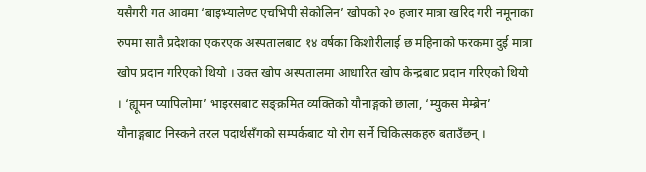यसैगरी गत आवमा ‘बाइभ्यालेण्ट एचभिपी सेकोलिन’ खोपको २० हजार मात्रा खरिद गरी नमूनाका रुपमा सातै प्रदेशका एकरएक अस्पतालबाट १४ वर्षका किशोरीलाई छ महिनाको फरकमा दुई मात्रा खोप प्रदान गरिएको थियो । उक्त खोप अस्पतालमा आधारित खोप केन्द्रबाट प्रदान गरिएको थियो । ‘ह्यूमन प्यापिलोमा’ भाइरसबाट सङ्क्रमित व्यक्तिको यौनाङ्गको छाला, ‘म्युकस मेम्ब्रेन’ यौनाङ्गबाट निस्कने तरल पदार्थसँगको सम्पर्कबाट यो रोग सर्ने चिकित्सकहरु बताउँछन् ।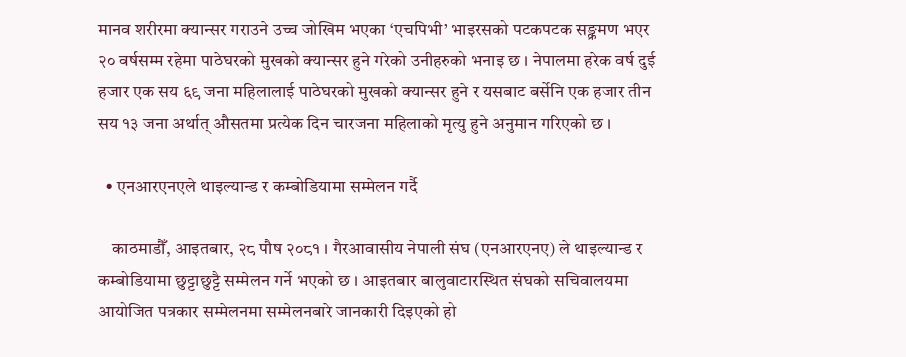मानव शरीरमा क्यान्सर गराउने उच्च जोखिम भएका ‘एचपिभी’ भाइरसको पटकपटक सङ्क्रमण भएर २० वर्षसम्म रहेमा पाठेघरको मुखको क्यान्सर हुने गरेको उनीहरुको भनाइ छ । नेपालमा हरेक वर्ष दुई हजार एक सय ६९ जना महिलालाई पाठेघरको मुखको क्यान्सर हुने र यसबाट बर्सेनि एक हजार तीन सय १३ जना अर्थात् औसतमा प्रत्येक दिन चारजना महिलाको मृत्यु हुने अनुमान गरिएको छ ।

  • एनआरएनएले थाइल्यान्ड र कम्बोडियामा सम्मेलन गर्दै

    काठमाडौँ, आइतबार, २८ पौष २०८१ । गैरआवासीय नेपाली संघ (एनआरएनए) ले थाइल्यान्ड र कम्बोडियामा छुट्टाछुट्टै सम्मेलन गर्ने भएको छ । आइतबार बालुवाटारस्थित संघको सचिवालयमा आयोजित पत्रकार सम्मेलनमा सम्मेलनबारे जानकारी दिइएको हो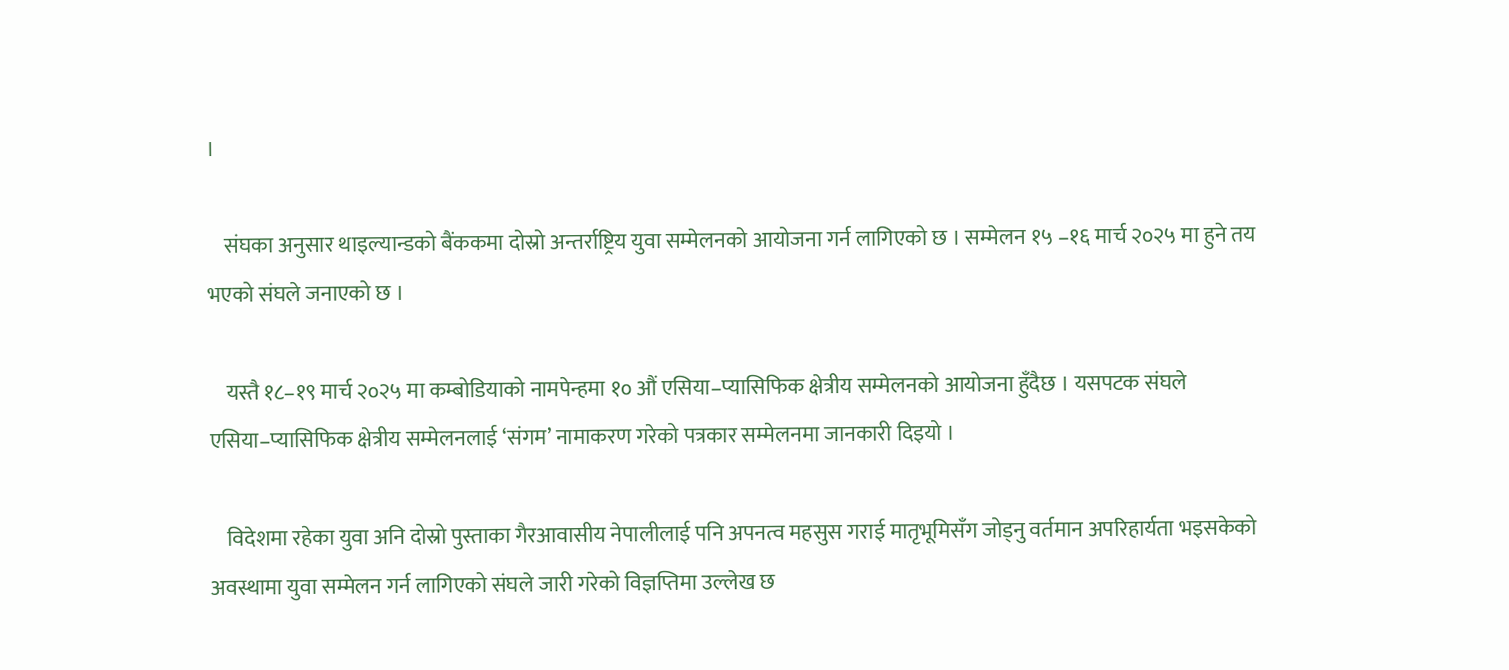।

    संघका अनुसार थाइल्यान्डको बैंककमा दोस्रो अन्तर्राष्ट्रिय युवा सम्मेलनको आयोजना गर्न लागिएको छ । सम्मेलन १५ –१६ मार्च २०२५ मा हुने तय भएको संघले जनाएको छ ।

    यस्तै १८–१९ मार्च २०२५ मा कम्बोडियाको नामपेन्हमा १० औं एसिया–प्यासिफिक क्षेत्रीय सम्मेलनको आयोजना हुँदैछ । यसपटक संघले एसिया–प्यासिफिक क्षेत्रीय सम्मेलनलाई ‘संगम’ नामाकरण गरेको पत्रकार सम्मेलनमा जानकारी दिइयो ।

    विदेशमा रहेका युवा अनि दोस्रो पुस्ताका गैरआवासीय नेपालीलाई पनि अपनत्व महसुस गराई मातृभूमिसँग जोड्नु वर्तमान अपरिहार्यता भइसकेको अवस्थामा युवा सम्मेलन गर्न लागिएको संघले जारी गरेको विज्ञप्तिमा उल्लेख छ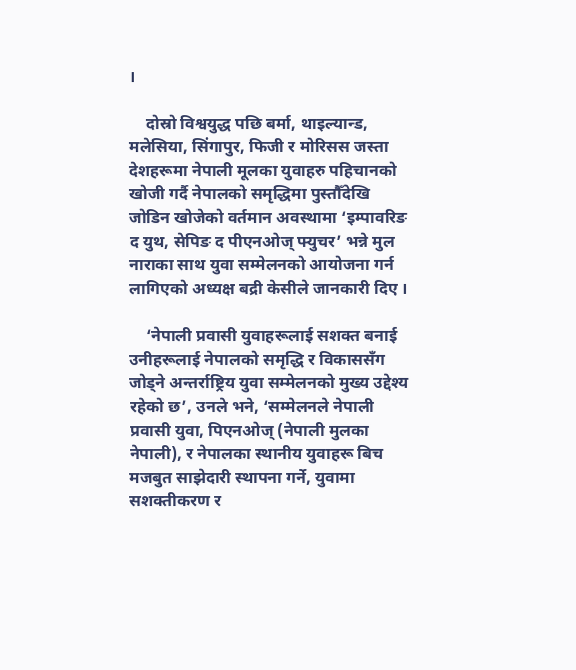।

    दोस्रो विश्वयुद्ध पछि बर्मा, थाइल्यान्ड, मलेसिया, सिंगापुर, फिजी र मोरिसस जस्ता देशहरूमा नेपाली मूलका युवाहरु पहिचानको खोजी गर्दै नेपालको समृद्धिमा पुस्तौँदेखि जोडिन खोजेको वर्तमान अवस्थामा ‘इम्पावरिङ द युथ, सेपिङ द पीएनओज् फ्युचर’ भन्ने मुल नाराका साथ युवा सम्मेलनको आयोजना गर्न लागिएको अध्यक्ष बद्री केसीले जानकारी दिए ।

    ‘नेपाली प्रवासी युवाहरूलाई सशक्त बनाई उनीहरूलाई नेपालको समृद्धि र विकाससँग जोड्ने अन्तर्राष्ट्रिय युवा सम्मेलनको मुख्य उद्देश्य रहेको छ’, उनले भने, ‘सम्मेलनले नेपाली प्रवासी युवा, पिएनओज् (नेपाली मुलका नेपाली), र नेपालका स्थानीय युवाहरू बिच मजबुत साझेदारी स्थापना गर्ने, युवामा सशक्तीकरण र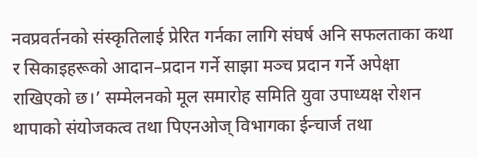नवप्रवर्तनको संस्कृतिलाई प्रेरित गर्नका लागि संघर्ष अनि सफलताका कथा र सिकाइहरूको आदान–प्रदान गर्ने साझा मञ्च प्रदान गर्ने अपेक्षा राखिएको छ।’ सम्मेलनको मूल समारोह समिति युवा उपाध्यक्ष रोशन थापाको संयोजकत्व तथा पिएनओज् विभागका ईन्चार्ज तथा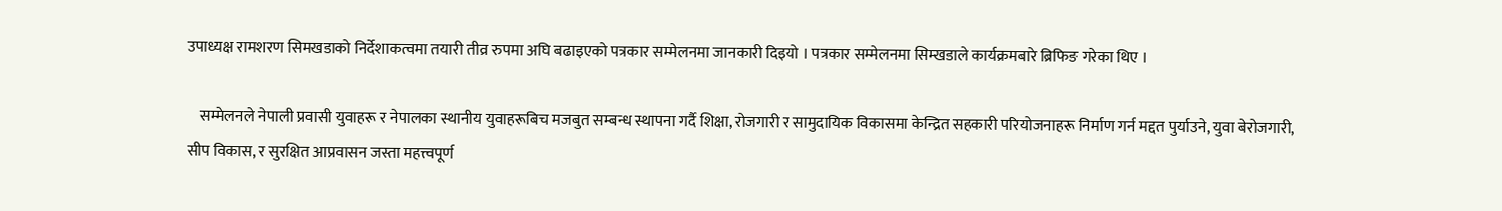उपाध्यक्ष रामशरण सिमखडाको निर्देशाकत्वमा तयारी तीव्र रुपमा अघि बढाइएको पत्रकार सम्मेलनमा जानकारी दिइयो । पत्रकार सम्मेलनमा सिम्खडाले कार्यक्रमबारे ब्रिफिङ गरेका थिए ।

    सम्मेलनले नेपाली प्रवासी युवाहरू र नेपालका स्थानीय युवाहरूबिच मजबुत सम्बन्ध स्थापना गर्दै शिक्षा, रोजगारी र सामुदायिक विकासमा केन्द्रित सहकारी परियोजनाहरू निर्माण गर्न मद्दत पुर्याउने, युवा बेरोजगारी, सीप विकास, र सुरक्षित आप्रवासन जस्ता महत्त्वपूर्ण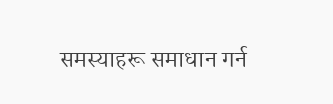समस्याहरू समाधान गर्न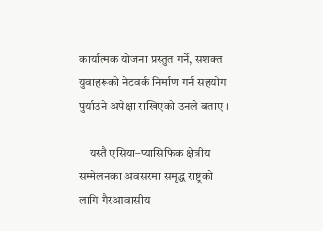कार्यात्मक योजना प्रस्तुत गर्ने, सशक्त युवाहरूको नेटवर्क निर्माण गर्न सहयोग पुर्याउने अपेक्षा राखिएको उनले बताए ।

    यस्तै एसिया–प्यासिफिक क्षेत्रीय सम्मेलनका अवसरमा समृद्ध राष्ट्रको लागि गैरआवासीय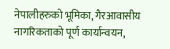नेपालीहरुको भूमिका, गैरआवासीय नागरिकताको पूर्ण कार्यान्वयन,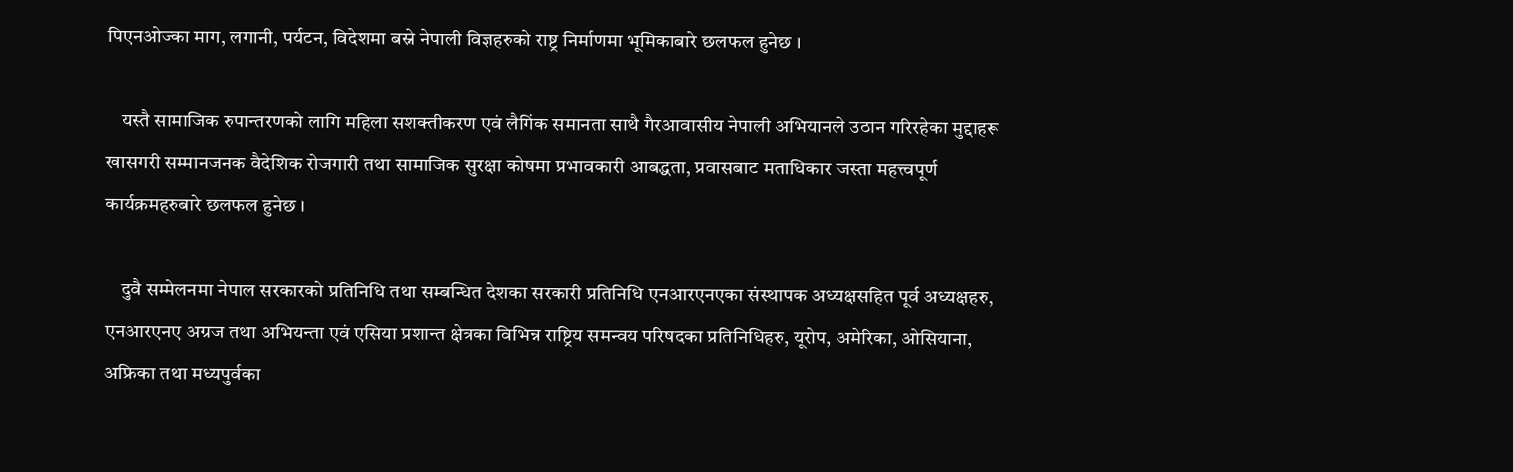पिएनओज्का माग, लगानी, पर्यटन, विदेशमा बस्ने नेपाली विज्ञहरुको राष्ट्र निर्माणमा भूमिकाबारे छलफल हुनेछ ।

    यस्तै सामाजिक रुपान्तरणको लागि महिला सशक्तीकरण एवं लैगिंक समानता साथै गैरआवासीय नेपाली अभियानले उठान गरिरहेका मुद्दाहरू खासगरी सम्मानजनक वैदेशिक रोजगारी तथा सामाजिक सुरक्षा कोषमा प्रभावकारी आबद्धता, प्रवासबाट मताधिकार जस्ता महत्त्वपूर्ण कार्यक्रमहरुबारे छलफल हुनेछ ।

    दुवै सम्मेलनमा नेपाल सरकारको प्रतिनिधि तथा सम्बन्धित देशका सरकारी प्रतिनिधि एनआरएनएका संस्थापक अध्यक्षसहित पूर्व अध्यक्षहरु, एनआरएनए अग्रज तथा अभियन्ता एवं एसिया प्रशान्त क्षेत्रका विभिन्न राष्ट्रिय समन्वय परिषदका प्रतिनिधिहरु, यूरोप, अमेरिका, ओसियाना, अफ्रिका तथा मध्यपुर्वका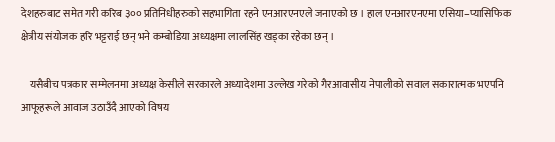देशहरुबाट समेत गरी करिब ३०० प्रतिनिधीहरुको सहभागिता रहने एनआरएनएले जनाएको छ । हाल एनआरएनएमा एसिया–प्यासिफिक क्षेत्रीय संयोजक हरि भट्टराई छन् भने कम्बोडिया अध्यक्षमा लालसिंह खड्का रहेका छन् ।

    यसैबीच पत्रकार सम्मेलनमा अध्यक्ष केसीले सरकारले अध्यादेशमा उल्लेख गरेको गैरआवासीय नेपालीको सवाल सकारात्मक भएपनि आफूहरूले आवाज उठाउँदै आएको विषय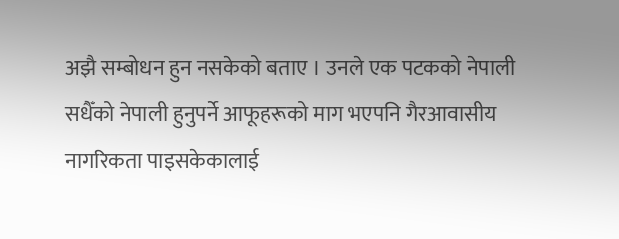अझै सम्बोधन हुन नसकेको बताए । उनले एक पटकको नेपाली सधैँको नेपाली हुनुपर्ने आफूहरूको माग भएपनि गैरआवासीय नागरिकता पाइसकेकालाई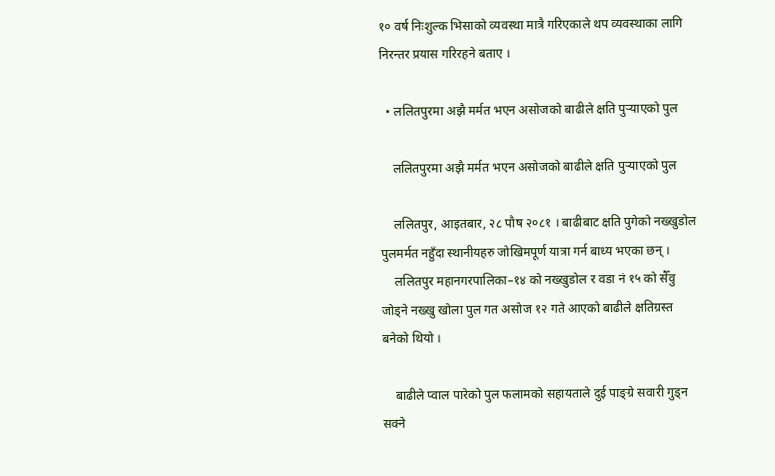१० वर्ष निःशुल्क भिसाको व्यवस्था मात्रै गरिएकाले थप व्यवस्थाका लागि निरन्तर प्रयास गरिरहने बताए ।

  • ललितपुरमा अझै मर्मत भएन असोजको बाढीले क्षति पुर्‍याएको पुल

    ललितपुरमा अझै मर्मत भएन असोजको बाढीले क्षति पुर्‍याएको पुल

    ललितपुर, आइतबार, २८ पौष २०८१ । बाढीबाट क्षति पुगेको नख्खुडोल पुलमर्मत नहुँदा स्थानीयहरु जोखिमपूर्ण यात्रा गर्न बाध्य भएका छन् ।
    ललितपुर महानगरपालिका–१४ को नख्खुडोल र वडा नं १५ को सैँवु जोड्ने नख्खु खोला पुल गत असोज १२ गते आएको बाढीले क्षतिग्रस्त बनेको थियो ।

    बाढीले प्वाल पारेको पुल फलामको सहायताले दुई पाङ्ग्रे सवारी गुड्न सक्ने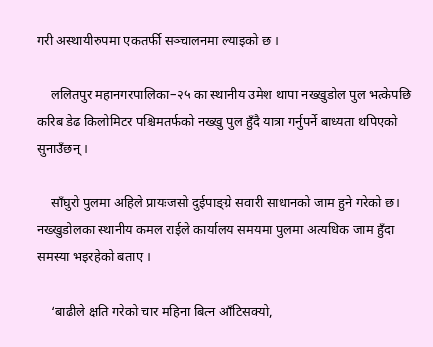गरी अस्थायीरुपमा एकतर्फी सञ्चालनमा ल्याइको छ ।

    ललितपुर महानगरपालिका–२५ का स्थानीय उमेश थापा नख्खुडोल पुल भत्केपछि करिब डेढ किलोमिटर पश्चिमतर्फको नख्खु पुल हुँदै यात्रा गर्नुपर्ने बाध्यता थपिएको सुनाउँछन् ।

    साँघुरो पुलमा अहिले प्रायःजसो दुईपाङ्ग्रे सवारी साधानको जाम हुने गरेको छ। नख्खुडोलका स्थानीय कमल राईले कार्यालय समयमा पुलमा अत्यधिक जाम हुँदा समस्या भइरहेको बताए ।

    ‘बाढीले क्षति गरेको चार महिना बित्न आँटिसक्यो,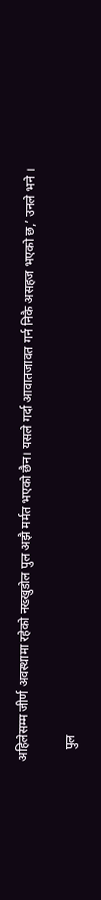अहिलेसम्म जीर्ण अवस्थामा रहेको नख्खुडोल पुल अझै मर्मत भएको छैन। यसले गर्दा आवातजावत गर्न निकै असहज भएको छ,’ उनले भने ।

    पुल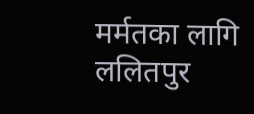मर्मतका लागि ललितपुर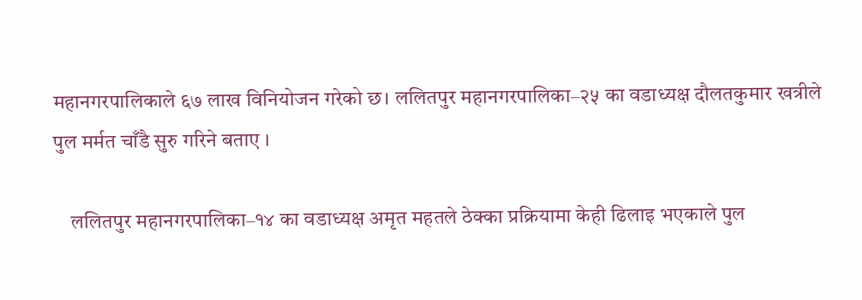महानगरपालिकाले ६७ लाख विनियोजन गरेको छ। ललितपुर महानगरपालिका–२५ का वडाध्यक्ष दौलतकुमार खत्रीले पुल मर्मत चाँडै सुरु गरिने बताए ।

    ललितपुर महानगरपालिका–१४ का वडाध्यक्ष अमृत महतले ठेक्का प्रक्रियामा केही ढिलाइ भएकाले पुल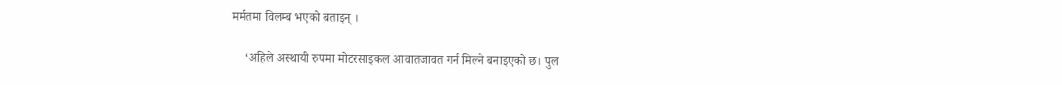मर्मतमा विलम्ब भएको बताइन् ।

    ‘अहिले अस्थायी रुपमा मोटरसाइकल आवातजावत गर्न मिल्ने बनाइएको छ। पुल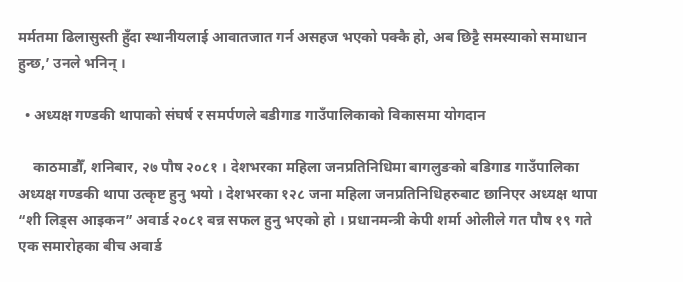मर्मतमा ढिलासुस्ती हुँदा स्थानीयलाई आवातजात गर्न असहज भएको पक्कै हो, अब छिट्टै समस्याको समाधान हुन्छ,’ उनले भनिन् ।

  • अध्यक्ष गण्डकी थापाको संघर्ष र समर्पणले बडीगाड गाउँपालिकाको विकासमा योगदान

    काठमाडौँ, शनिबार, २७ पौष २०८१ । देशभरका महिला जनप्रतिनिधिमा बागलुङको बडिगाड गाउँपालिका अध्यक्ष गण्डकी थापा उत्कृष्ट हुनु भयो । देशभरका १२८ जना महिला जनप्रतिनिधिहरुबाट छानिएर अध्यक्ष थापा “शी लिड्स आइकन” अवार्ड २०८१ बन्न सफल हुनु भएको हो । प्रधानमन्त्री केपी शर्मा ओलीले गत पौष १९ गते एक समारोहका बीच अवार्ड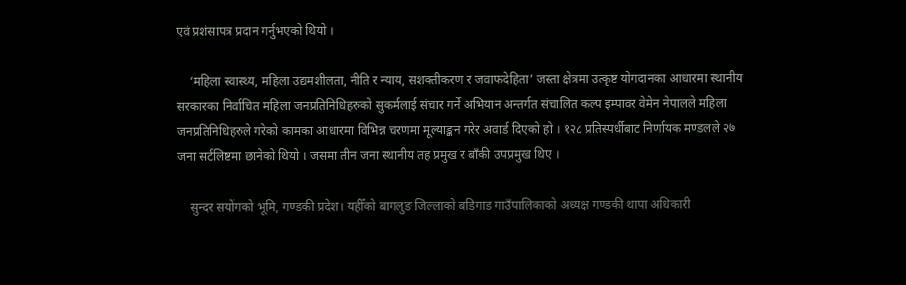एवं प्रशंसापत्र प्रदान गर्नुभएको थियो ।

    ‘महिला स्वास्थ्य, महिला उद्यमशीलता, नीति र न्याय, सशक्तीकरण र जवाफदेहिता’ जस्ता क्षेत्रमा उत्कृष्ट योगदानका आधारमा स्थानीय सरकारका निर्वाचित महिला जनप्रतिनिधिहरुको सुकर्मलाई संचार गर्ने अभियान अन्तर्गत संचालित कल्प इम्पावर वेमेन नेपालले महिला जनप्रतिनिधिहरुले गरेको कामका आधारमा विभिन्न चरणमा मूल्याङ्कन गरेर अवार्ड दिएको हो । १२८ प्रतिस्पर्धीबाट निर्णायक मण्डलले २७ जना सर्टलिष्टमा छानेको थियो । जसमा तीन जना स्थानीय तह प्रमुख र बाँकी उपप्रमुख थिए ।

    सुन्दर सयोंगको भूमि, गण्डकी प्रदेश। यहीँको बागलुङ जिल्लाको बडिगाड गाउँपालिकाको अध्यक्ष गण्डकी थापा अधिकारी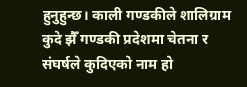हुनुहुन्छ। काली गण्डकीले शालिग्राम कुदे झैँ गण्डकी प्रदेशमा चेतना र संघर्षले कुदिएको नाम हो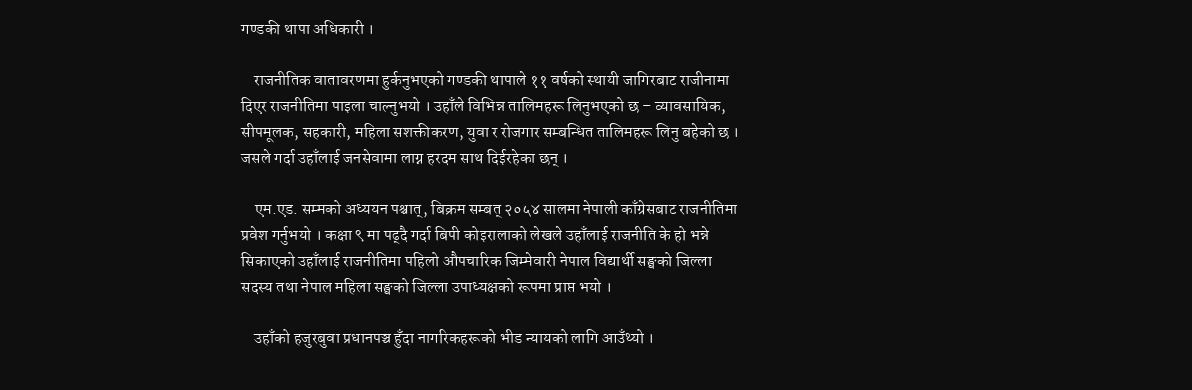गण्डकी थापा अधिकारी ।

    राजनीतिक वातावरणमा हुर्कनुभएको गण्डकी थापाले ११ वर्षको स्थायी जागिरबाट राजीनामा दिएर राजनीतिमा पाइला चाल्नुभयो । उहाँले विभिन्न तालिमहरू लिनुभएको छ – व्यावसायिक, सीपमूलक, सहकारी, महिला सशक्तीकरण, युवा र रोजगार सम्बन्धित तालिमहरू लिनु बहेको छ । जसले गर्दा उहाँलाई जनसेवामा लाग्न हरदम साथ दिईरहेका छन् ।

    एम.एड. सम्मको अध्ययन पश्चात्, बिक्रम सम्बत् २०५४ सालमा नेपाली काँग्रेसबाट राजनीतिमा प्रवेश गर्नुभयो । कक्षा ९ मा पढ्दै गर्दा बिपी कोइरालाको लेखले उहाँलाई राजनीति के हो भन्ने सिकाएको उहाँलाई राजनीतिमा पहिलो औपचारिक जिम्मेवारी नेपाल विद्यार्थी सङ्घको जिल्ला सदस्य तथा नेपाल महिला सङ्घको जिल्ला उपाध्यक्षको रूपमा प्राप्त भयो ।

    उहाँको हजुरबुवा प्रधानपञ्च हुँदा नागरिकहरूको भीड न्यायको लागि आउँथ्यो ।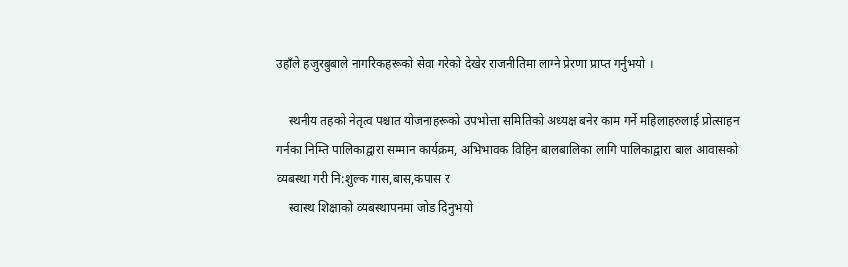उहाँले हजुरबुबाले नागरिकहरूको सेवा गरेको देखेर राजनीतिमा लाग्ने प्रेरणा प्राप्त गर्नुभयो ।

    स्थनीय तहको नेतृत्व पश्चात योजनाहरूको उपभोत्ता समितिको अध्यक्ष बनेर काम गर्ने महिलाहरुलाई प्रोत्साहन गर्नका निम्ति पालिकाद्वारा सम्मान कार्यक्रम, अभिभावक विहिन बालबालिका लागि पालिकाद्वारा बाल आवासको व्यबस्था गरी नि:शुल्क गास,बास,कपास र
    स्वास्थ शिक्षाको व्यबस्थापनमा जोड दिनुभयो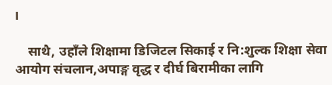।

    साथै, उहाँले शिक्षामा डिजिटल सिकाई र नि:शुल्क शिक्षा सेवा आयोग संचलान,अपाङ्ग वृद्ध र दीर्घ बिरामीका लागि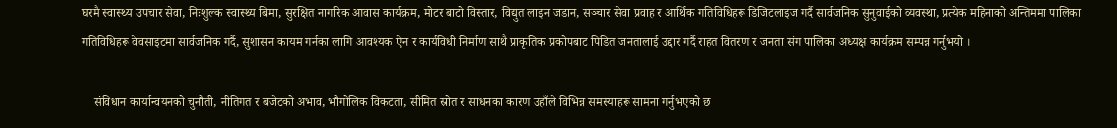घरमै स्वास्थ्य उपचार सेवा, निःशुल्क स्वास्थ्य बिमा, सुरक्षित नागरिक आवास कार्यक्रम, मोटर बाटो विस्तार, विद्युत लाइन जडान, सञ्चार सेवा प्रवाह र आर्थिक गतिविधिहरू डिजिटलाइज गर्दै सार्वजनिक सुनुवाईको व्यवस्था, प्रत्येक महिनाको अन्तिममा पालिका गतिविधिहरू वेवसाइटमा सार्वजनिक गर्दै, सुशासन कायम गर्नका लागि आवश्यक ऐन र कार्यविधी निर्माण साथै प्राकृतिक प्रकोपबाट पिडित जनतालाई उद्दार गर्दै राहत वितरण र जनता संग पालिका अध्यक्ष कार्यक्रम सम्पन्न गर्नुभयो ।

    संविधान कार्यान्वयनको चुनौती, नीतिगत र बजेटको अभाव, भौगोलिक विकटता, सीमित स्रोत र साधनका कारण उहाँले विभिन्न समस्याहरू सामना गर्नुभएको छ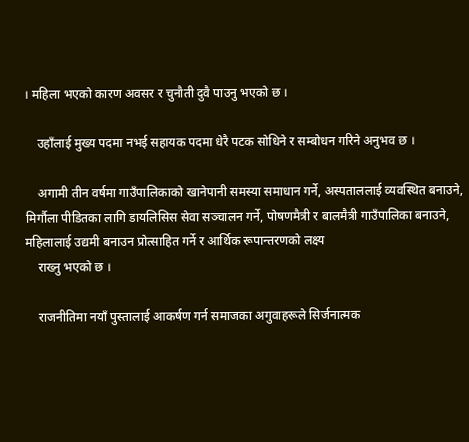। महिला भएको कारण अवसर र चुनौती दुवै पाउनु भएको छ ।

    उहाँलाई मुख्य पदमा नभई सहायक पदमा धेरै पटक सोधिने र सम्बोधन गरिने अनुभव छ ।

    अगामी तीन वर्षमा गाउँपालिकाको खानेपानी समस्या समाधान गर्ने, अस्पताललाई व्यवस्थित बनाउने, मिर्गौला पीडितका लागि डायलिसिस सेवा सञ्चालन गर्ने, पोषणमैत्री र बालमैत्री गाउँपालिका बनाउने, महिलालाई उद्यमी बनाउन प्रोत्साहित गर्ने र आर्थिक रूपान्तरणको लक्ष्य
    राख्नु भएको छ ।

    राजनीतिमा नयाँ पुस्तालाई आकर्षण गर्न समाजका अगुवाहरूले सिर्जनात्मक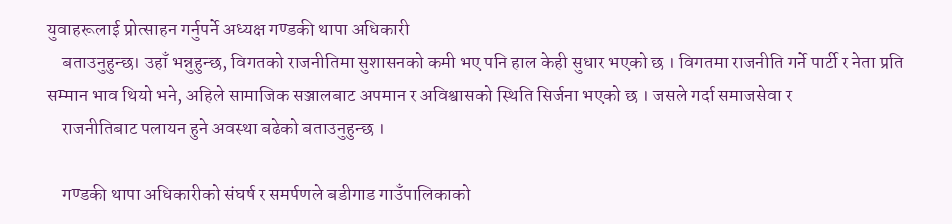युवाहरूलाई प्रोत्साहन गर्नुपर्ने अध्यक्ष गण्डकी थापा अधिकारी
    बताउनुहुन्छ। उहाँ भन्नुहुन्छ, विगतको राजनीतिमा सुशासनको कमी भए पनि हाल केही सुधार भएको छ । विगतमा राजनीति गर्ने पार्टी र नेता प्रति सम्मान भाव थियो भने, अहिले सामाजिक सञ्जालबाट अपमान र अविश्वासको स्थिति सिर्जना भएको छ । जसले गर्दा समाजसेवा र
    राजनीतिबाट पलायन हुने अवस्था बढेको बताउनुहुन्छ ।

    गण्डकी थापा अधिकारीको संघर्ष र समर्पणले बडीगाड गाउँपालिकाको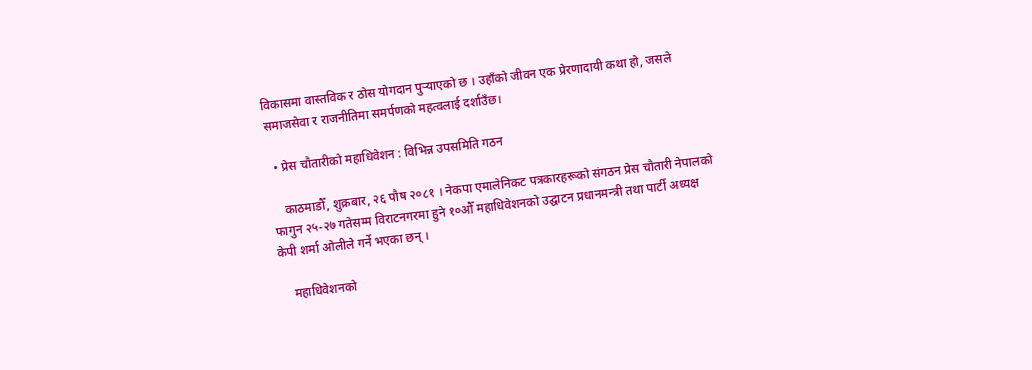विकासमा वास्तविक र ठोस योगदान पुर्‍याएको छ । उहाँको जीवन एक प्रेरणादायी कथा हो, जसले समाजसेवा र राजनीतिमा समर्पणको महत्वलाई दर्शाउँछ।

  • प्रेस चौतारीको महाधिवेशन : विभिन्न उपसमिति गठन

    काठमाडौँ, शुक्रबार, २६ पौष २०८१ । नेकपा एमालेनिकट पत्रकारहरूको संगठन प्रेस चौतारी नेपालको फागुन २५-२७ गतेसम्म विराटनगरमा हुने १०औँ महाधिवेशनको उद्घाटन प्रधानमन्त्री तथा पार्टी अध्यक्ष केपी शर्मा ओलीले गर्ने भएका छन् ।

    महाधिवेशनको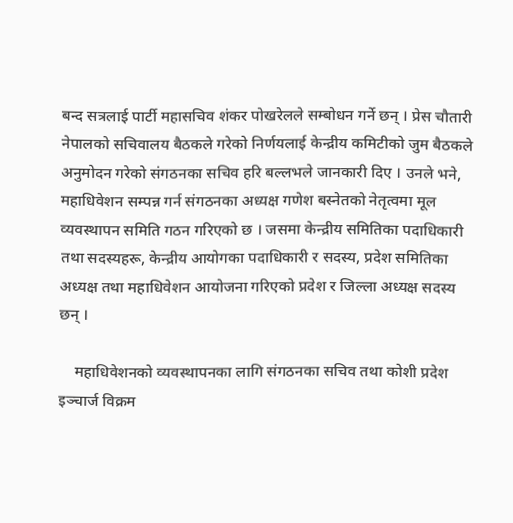बन्द सत्रलाई पार्टी महासचिव शंकर पोखरेलले सम्बोधन गर्ने छन् । प्रेस चौतारी नेपालको सचिवालय बैठकले गरेको निर्णयलाई केन्द्रीय कमिटीको जुम बैठकले अनुमोदन गरेको संगठनका सचिव हरि बल्लभले जानकारी दिए । उनले भने, महाधिवेशन सम्पन्न गर्न संगठनका अध्यक्ष गणेश बस्नेतको नेतृत्वमा मूल व्यवस्थापन समिति गठन गरिएको छ । जसमा केन्द्रीय समितिका पदाधिकारी तथा सदस्यहरू, केन्द्रीय आयोगका पदाधिकारी र सदस्य, प्रदेश समितिका अध्यक्ष तथा महाधिवेशन आयोजना गरिएको प्रदेश र जिल्ला अध्यक्ष सदस्य छन् ।

    महाधिवेशनको व्यवस्थापनका लागि संगठनका सचिव तथा कोशी प्रदेश इञ्चार्ज विक्रम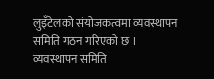लुइँटेलको संयोजकत्वमा व्यवस्थापन समिति गठन गरिएको छ । व्यवस्थापन समिति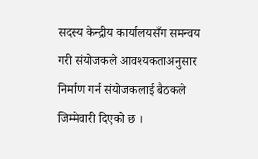सदस्य केन्द्रीय कार्यालयसँग समन्वय गरी संयोजकले आवश्यकताअनुसार निर्माण गर्न संयोजकलाई बैठकले जिम्मेवारी दिएको छ ।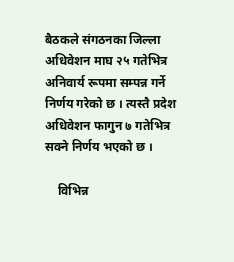बैठकले संगठनका जिल्ला अधिवेशन माघ २५ गतेभित्र अनिवार्य रूपमा सम्पन्न गर्ने निर्णय गरेको छ । त्यस्तै प्रदेश अधिवेशन फागुन ७ गतेभित्र सक्ने निर्णय भएको छ ।

    विभिन्न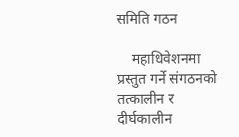समिति गठन

    महाधिवेशनमा प्रस्तुत गर्ने संगठनको तत्कालीन र दीर्घकालीन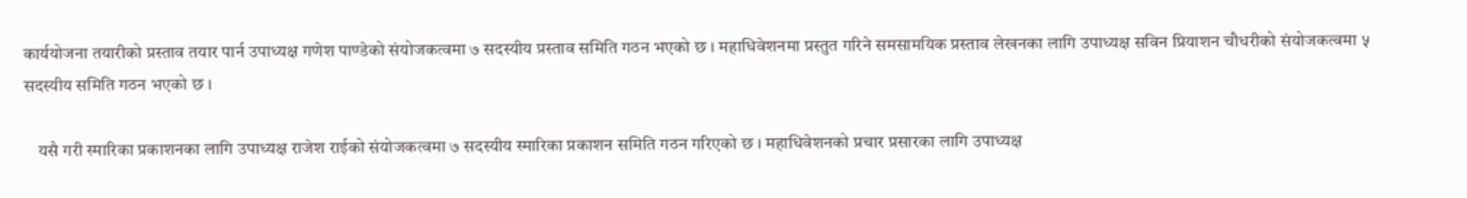कार्ययोजना तयारीको प्रस्ताव तयार पार्न उपाध्यक्ष गणेश पाण्डेको संयोजकत्वमा ७ सदस्यीय प्रस्ताव समिति गठन भएको छ । महाधिवेशनमा प्रस्तुत गरिने समसामयिक प्रस्ताव लेखनका लागि उपाध्यक्ष सविन प्रियाशन चौधरीको संयोजकत्वमा ५ सदस्यीय समिति गठन भएको छ ।

    यसै गरी स्मारिका प्रकाशनका लागि उपाध्यक्ष राजेश राईको संयोजकत्वमा ७ सदस्यीय स्मारिका प्रकाशन समिति गठन गरिएको छ । महाधिवेशनको प्रचार प्रसारका लागि उपाध्यक्ष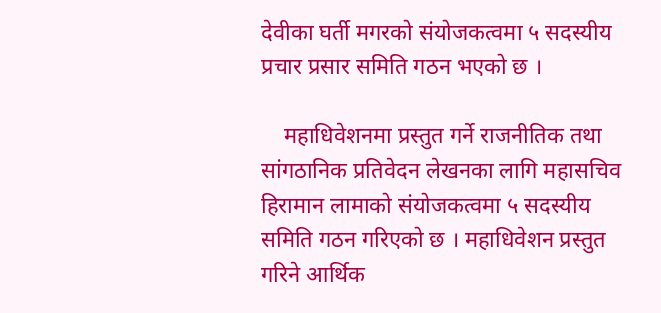देवीका घर्ती मगरको संयोजकत्वमा ५ सदस्यीय प्रचार प्रसार समिति गठन भएको छ ।

    महाधिवेशनमा प्रस्तुत गर्ने राजनीतिक तथा सांगठानिक प्रतिवेदन लेखनका लागि महासचिव हिरामान लामाको संयोजकत्वमा ५ सदस्यीय समिति गठन गरिएको छ । महाधिवेशन प्रस्तुत गरिने आर्थिक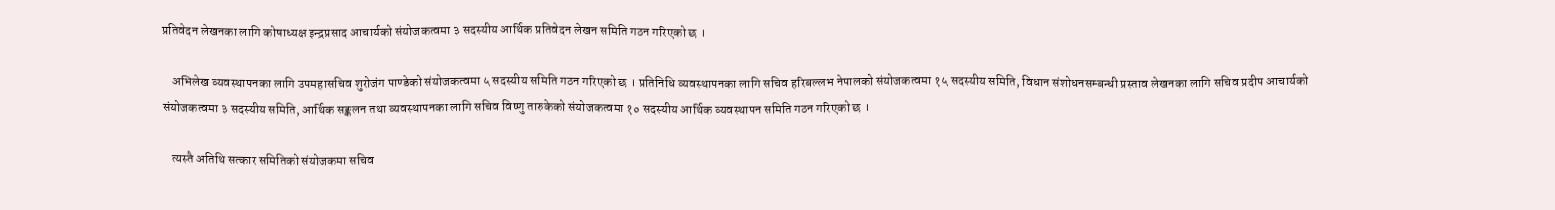प्रतिवेदन लेखनका लागि कोषाध्यक्ष इन्द्रप्रसाद आचार्यको संयोजकत्वमा ३ सदस्यीय आर्थिक प्रतिवेदन लेखन समिति गठन गरिएको छ ।

    अभिलेख व्यवस्थापनका लागि उपमहासचिव शुरोजंग पाण्डेको संयोजकत्वमा ५ सदस्यीय समिति गठन गरिएको छ । प्रतिनिधि व्यवस्थापनका लागि सचिव हरिबल्लभ नेपालको संयोजकत्वमा १५ सदस्यीय समिति, विधान संशोधनसम्बन्धी प्रस्ताव लेखनका लागि सचिव प्रदीप आचार्यको संयोजकत्वमा ३ सदस्यीय समिति, आर्थिक सङ्कलन तथा व्यवस्थापनका लागि सचिव विष्णु तारुकेको संयोजकत्वमा १० सदस्यीय आर्थिक व्यवस्थापन समिति गठन गरिएको छ ।

    त्यस्तै अतिथि सत्कार समितिको संयोजकमा सचिव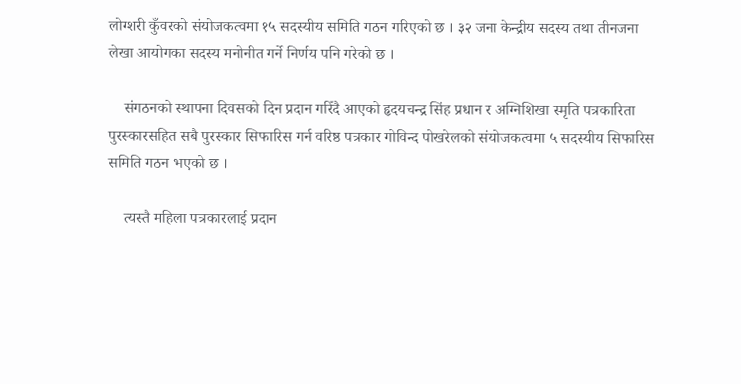लोग्शरी कुँवरको संयोजकत्वमा १५ सदस्यीय समिति गठन गरिएको छ । ३२ जना केन्द्रीय सदस्य तथा तीनजना लेखा आयोगका सदस्य मनोनीत गर्ने निर्णय पनि गरेको छ ।

    संगठनको स्थापना दिवसको दिन प्रदान गरिँदै आएको हृदयचन्द्र सिंह प्रधान र अग्निशिखा स्मृति पत्रकारिता पुरस्कारसहित सबै पुरस्कार सिफारिस गर्न वरिष्ठ पत्रकार गोविन्द पोखरेलको संयोजकत्वमा ५ सदस्यीय सिफारिस समिति गठन भएको छ ।

    त्यस्तै महिला पत्रकारलाई प्रदान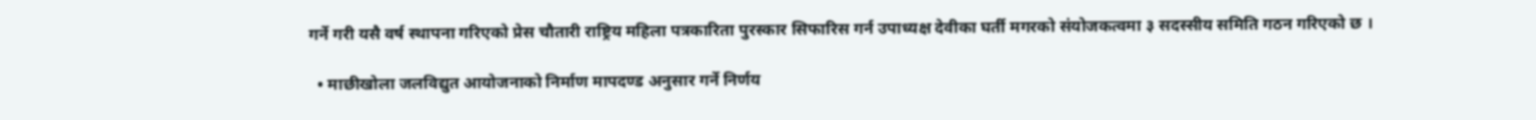गर्ने गरी यसै वर्ष स्थापना गरिएको प्रेस चौतारी राष्ट्रिय महिला पत्रकारिता पुरस्कार सिफारिस गर्न उपाध्यक्ष देवीका घर्ती मगरको संयोजकत्वमा ३ सदस्सीय समिति गठन गरिएको छ ।

  • माछीखोला जलविद्युत आयोजनाको निर्माण मापदण्ड अनुसार गर्ने निर्णय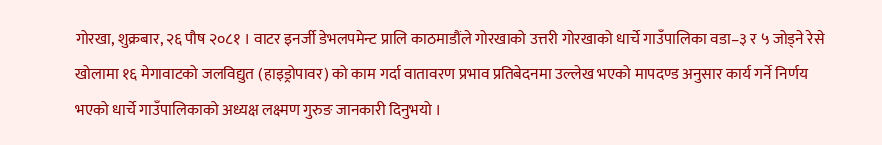गोरखा, शुक्रबार, २६ पौष २०८१ । वाटर इनर्जी डेभलपमेन्ट प्रालि काठमाडौंले गोरखाको उत्तरी गोरखाको धार्चे गाउँपालिका वडा–३ र ५ जोड्ने रेसे खोलामा १६ मेगावाटको जलविद्युत (हाइड्रोपावर) को काम गर्दा वातावरण प्रभाव प्रतिबेदनमा उल्लेख भएको मापदण्ड अनुसार कार्य गर्ने निर्णय भएको धार्चे गाउँपालिकाको अध्यक्ष लक्ष्मण गुरुङ जानकारी दिनुभयो ।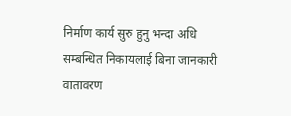निर्माण कार्य सुरु हुनु भन्दा अधि सम्बन्धित निकायलाई बिना जानकारी वातावरण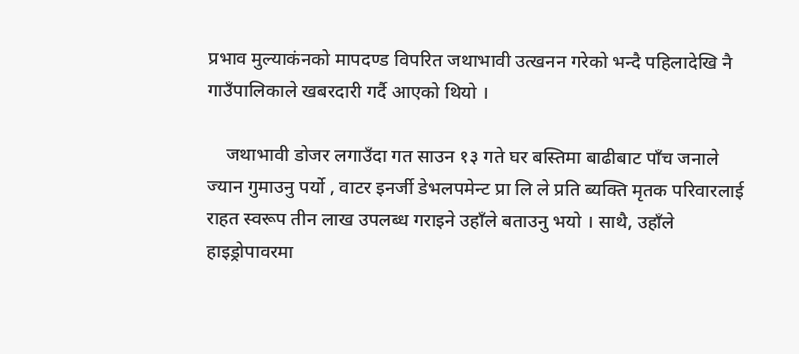प्रभाव मुल्याकंनको मापदण्ड विपरित जथाभावी उत्खनन गरेको भन्दै पहिलादेखि नै गाउँपालिकाले खबरदारी गर्दै आएको थियो ।

    जथाभावी डोजर लगाउँदा गत साउन १३ गते घर बस्तिमा बाढीबाट पाँच जनाले ज्यान गुमाउनु पर्यो , वाटर इनर्जी डेभलपमेन्ट प्रा लि ले प्रति ब्यक्ति मृतक परिवारलाई राहत स्वरूप तीन लाख उपलब्ध गराइने उहाँले बताउनु भयो । साथै, उहाँले हाइड्रोपावरमा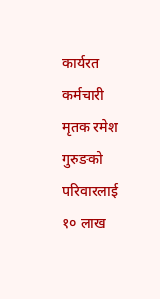कार्यरत कर्मचारी मृतक रमेश गुरुङको परिवारलाई १० लाख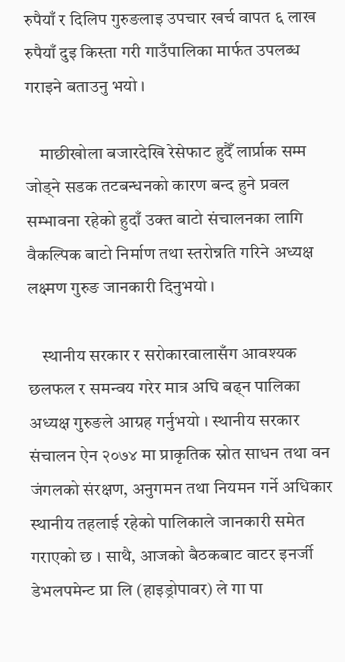रुपैयाँ र दिलिप गुरुङलाइ उपचार खर्च वापत ६ लाख रुपैयाँ दुइ किस्ता गरी गाउँपालिका मार्फत उपलब्ध गराइने बताउनु भयो ।

    माछीखोला बजारदेखि रेसेफाट हुदैँ लार्प्राक सम्म जोड्ने सडक तटबन्धनको कारण बन्द हुने प्रवल सम्भावना रहेको हुदाँ उक्त बाटो संचालनका लागि वैकल्पिक बाटो निर्माण तथा स्तरोन्नति गरिने अध्यक्ष लक्ष्मण गुरुङ जानकारी दिनुभयो ।

    स्थानीय सरकार र सरोकारवालासँग आवश्यक छलफल र समन्वय गरेर मात्र अघि बढ्न पालिका अध्यक्ष गुरुङले आग्रह गर्नुभयो । स्थानीय सरकार संचालन ऐन २०७४ मा प्राकृतिक स्रोत साधन तथा वन जंगलको संरक्षण, अनुगमन तथा नियमन गर्ने अधिकार स्थानीय तहलाई रहेको पालिकाले जानकारी समेत गराएको छ । साथै, आजको बैठकबाट वाटर इनर्जी डेभलपमेन्ट प्रा लि (हाइड्रोपावर) ले गा पा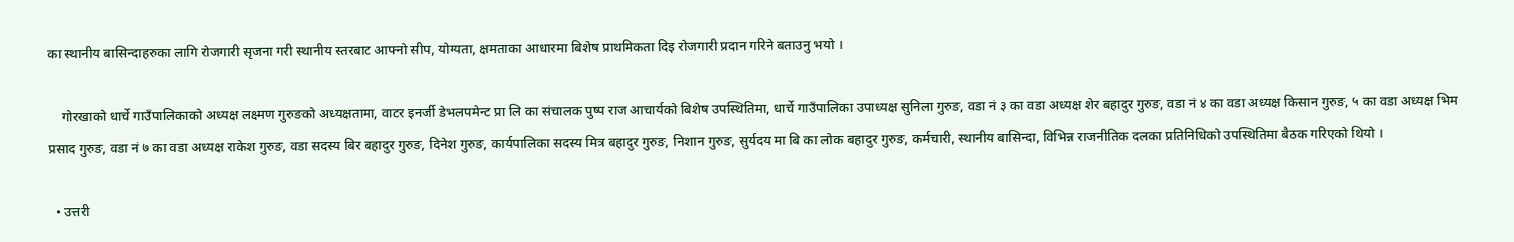का स्थानीय बासिन्दाहरुका लागि रोजगारी सृजना गरी स्थानीय स्तरबाट आफ्नो सीप, योग्यता, क्षमताका आधारमा बिशेष प्राथमिकता दिइ रोजगारी प्रदान गरिने बताउनु भयो ।

    गोरखाको धार्चे गाउँपालिकाको अध्यक्ष लक्ष्मण गुरुङको अध्यक्षतामा, वाटर इनर्जी डेभलपमेन्ट प्रा लि का संचालक पुष्प राज आचार्यको बिशेष उपस्थितिमा, धार्चे गाउँपालिका उपाध्यक्ष सुनिला गुरुङ, वडा नं ३ का वडा अध्यक्ष शेर बहादुर गुरुङ, वडा नं ४ का वडा अध्यक्ष किसान गुरुङ, ५ का वडा अध्यक्ष भिम प्रसाद गुरुङ, वडा नं ७ का वडा अध्यक्ष राकेश गुरुङ, वडा सदस्य बिर बहादुर गुरुङ, दिनेश गुरुङ, कार्यपालिका सदस्य मित्र बहादुर गुरुङ, निशान गुरुङ, सुर्यदय मा बि का लोक बहादुर गुरुङ, कर्मचारी, स्थानीय बासिन्दा, विभिन्न राजनीतिक दलका प्रतिनिधिको उपस्थितिमा बैठक गरिएको थियो ।

  • उत्तरी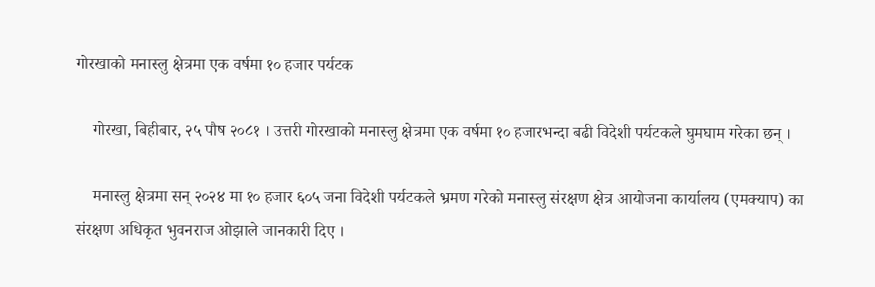गोरखाको मनास्लु क्षेत्रमा एक वर्षमा १० हजार पर्यटक

    गोरखा, बिहीबार, २५ पौष २०८१ । उत्तरी गोरखाको मनास्लु क्षेत्रमा एक वर्षमा १० हजारभन्दा बढी विदेशी पर्यटकले घुमघाम गरेका छन् ।

    मनास्लु क्षेत्रमा सन् २०२४ मा १० हजार ६०५ जना विदेशी पर्यटकले भ्रमण गरेको मनास्लु संरक्षण क्षेत्र आयोजना कार्यालय (एमक्याप) का संरक्षण अधिकृत भुवनराज ओझाले जानकारी दिए ।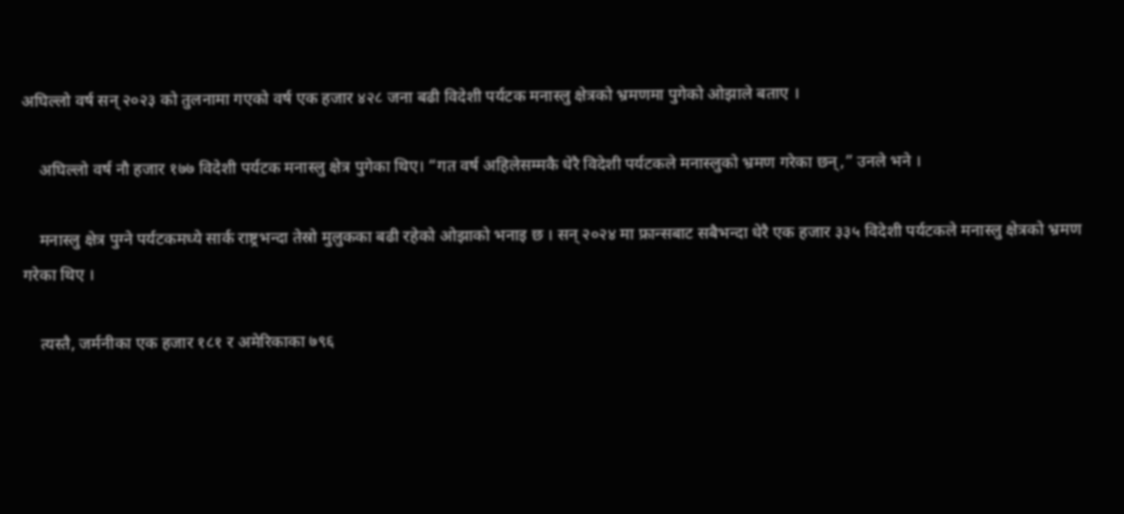अघिल्लो वर्ष सन् २०२३ को तुलनामा गएको वर्ष एक हजार ४२८ जना बढी विदेशी पर्यटक मनास्लु क्षेत्रको भ्रमणमा पुगेको ओझाले बताए ।

    अघिल्लो वर्ष नौ हजार १७७ विदेशी पर्यटक मनास्लु क्षेत्र पुगेका थिए। “गत वर्ष अहिलेसम्मकै धेरै विदेशी पर्यटकले मनास्लुको भ्रमण गरेका छन्,” उनले भने ।

    मनास्लु क्षेत्र पुग्ने पर्यटकमध्ये सार्क राष्ट्रभन्दा तेस्रो मुलुकका बढी रहेको ओझाको भनाइ छ । सन् २०२४ मा फ्रान्सबाट सबैभन्दा धेरै एक हजार ३३५ विदेशी पर्यटकले मनास्लु क्षेत्रको भ्रमण गरेका थिए ।

    त्यस्तै, जर्मनीका एक हजार १८१ र अमेरिकाका ७९६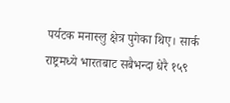पर्यटक मनास्लु क्षेत्र पुगेका थिए। सार्क राष्ट्रमध्ये भारतबाट सबैभन्दा धेरै १५९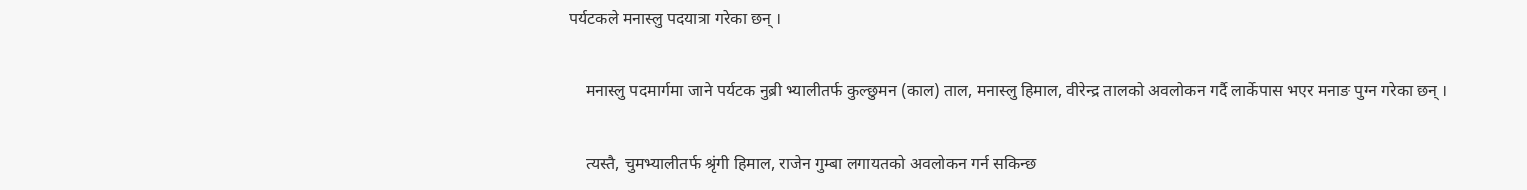पर्यटकले मनास्लु पदयात्रा गरेका छन् ।

    मनास्लु पदमार्गमा जाने पर्यटक नुब्री भ्यालीतर्फ कुल्छुमन (काल) ताल, मनास्लु हिमाल, वीरेन्द्र तालको अवलोकन गर्दै लार्केपास भएर मनाङ पुग्न गरेका छन् ।

    त्यस्तै, चुमभ्यालीतर्फ श्रृंगी हिमाल, राजेन गुम्बा लगायतको अवलोकन गर्न सकिन्छ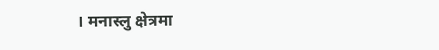। मनास्लु क्षेत्रमा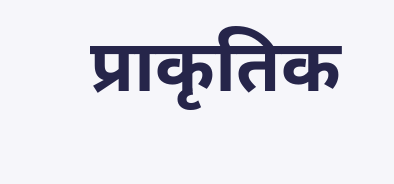प्राकृतिक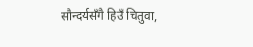सौन्दर्यसँगै हिउँ चितुवा,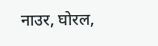नाउर, घोरल,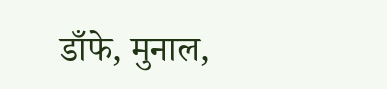डाँफे, मुनाल,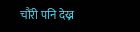चौंरी पनि देख्न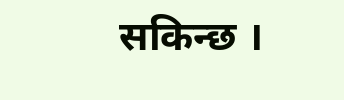सकिन्छ ।